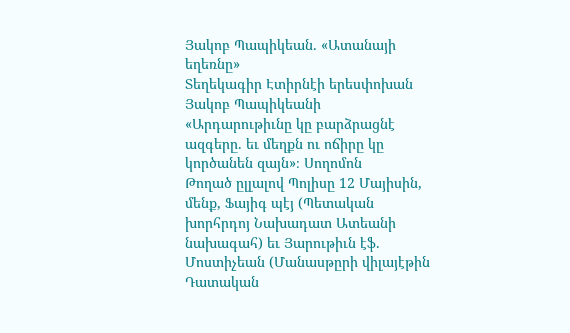Յակոբ Պապիկեան․ «Ատանայի եղեռնը»
Տեղեկագիր Էտիրնէի երեսփոխան Յակոբ Պապիկեանի
«Արդարութիւնը կը բարձրացնէ ազգերը. եւ մեղքն ու ոճիրը կը կործանեն զայն»։ Սողոմոն
Թողած ըլլալով Պոլիսը 12 Մայիսին, մենք, Ֆայիգ պէյ (Պետական խորհրդոյ Նախադատ Ատեանի նախագահ) եւ Յարութիւն էֆ. Մոստիչեան (Մանասթըրի վիլայէթին Դատական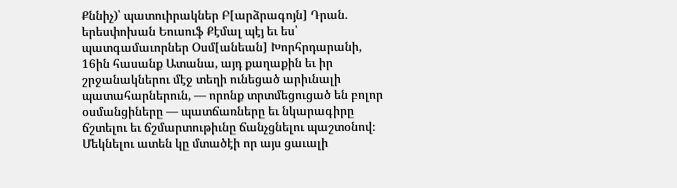Քննիչ)՝ պատուիրակներ Բ[արձրագոյն] Դրան. երեսփոխան Եուսուֆ Քէմալ պէյ եւ ես՝ պատգամաւորներ Օսմ[անեան] Խորհրդարանի, 16ին հասանք Ատանա, այդ քաղաքին եւ իր շրջանակներու մէջ տեղի ունեցած արիւնալի պատահարներուն, — որոնք տրտմեցուցած են բոլոր օսմանցիները — պատճառները եւ նկարագիրը ճշտելու եւ ճշմարտութիւնը ճանչցնելու պաշտօնով։
Մեկնելու ատեն կը մտածէի որ այս ցաւալի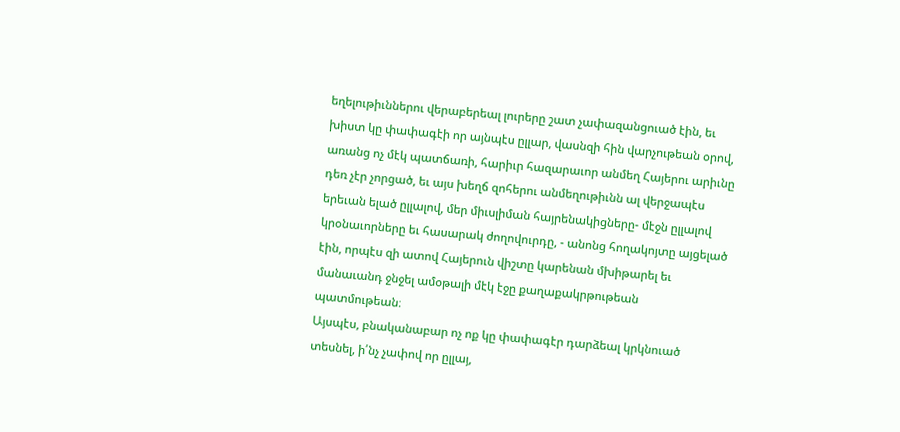եղելութիւններու վերաբերեալ լուրերը շատ չափազանցուած էին, եւ խիստ կը փափագէի որ այնպէս ըլլար, վասնզի հին վարչութեան օրով, առանց ոչ մէկ պատճառի, հարիւր հազարաւոր անմեղ Հայերու արիւնը դեռ չէր չորցած, եւ այս խեղճ զոհերու անմեղութիւնն ալ վերջապէս երեւան ելած ըլլալով, մեր միւսլիման հայրենակիցները- մէջն ըլլալով կրօնաւորները եւ հասարակ ժողովուրդը, - անոնց հողակոյտը այցելած էին, որպէս զի ատով Հայերուն վիշտը կարենան մխիթարել եւ մանաւանդ ջնջել ամօթալի մէկ էջը քաղաքակրթութեան պատմութեան։
Այսպէս, բնականաբար ոչ ոք կը փափագէր դարձեալ կրկնուած տեսնել, ի՛նչ չափով որ ըլլայ,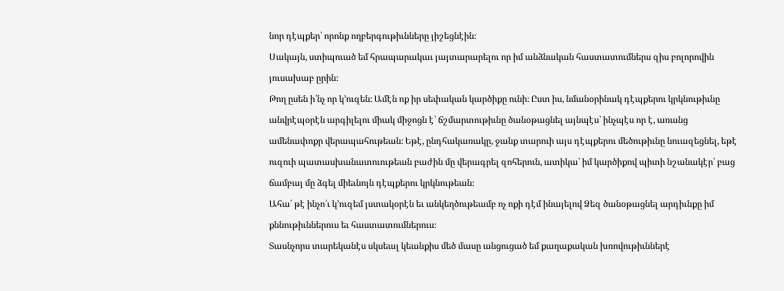նոր դէպքեր՝ որոնք ողբերգութիւնները յիշեցնէին։
Սակայն, ստիպուած եմ հրապարակաւ յայտարարելու որ իմ անձնական հաստատումներս զիս բոլորովին յուսախաբ ըրին։
Թող ըսեն ի՛նչ որ կ՚ուզեն։ Ամէն ոք իր սեփական կարծիքը ունի։ Ըստ իս, նմանօրինակ դէպքերու կրկնութիւնը անվրէպօրէն արգիլելու միակ միջոցն է՝ ճշմարտութիւնը ծանօթացնել այնպէս՝ ինչպէս որ է, առանց ամենափոքր վերապահութեան։ Եթէ, ընդհակառակը, ջանք տարուի այս դէպքերու մեծութիւնը նուազեցնել, եթէ ուզուի պատասխանատուութեան բաժին մը վերագրել զոհերուն, ատիկա՝ իմ կարծիքով պիտի նշանակէր՝ բաց ճամբայ մը ձգել միեւնոյն դէպքերու կրկնութեան։
Ահա՛ թէ ինչո՛ւ կ՚ուզեմ յստակօրէն եւ անկեղծութեամբ ոչ ոքի դէմ ինայելով Ձեզ ծանօթացնել արդիւնքը իմ քննութիւններուս եւ հաստատումներուս։
Տասնչորս տարեկանէս սկսեալ կեանքիս մեծ մասը անցուցած եմ քաղաքական խռովութիւններէ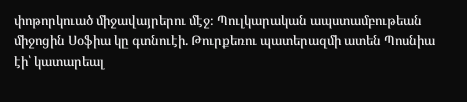փոթորկուած միջավայրերու մէջ։ Պուլկարական ապստամբութեան միջոցին Սօֆիա կը գտնուէի. Թուրքեռու պատերազմի ատեն Պոսնիա էի՝ կատարեալ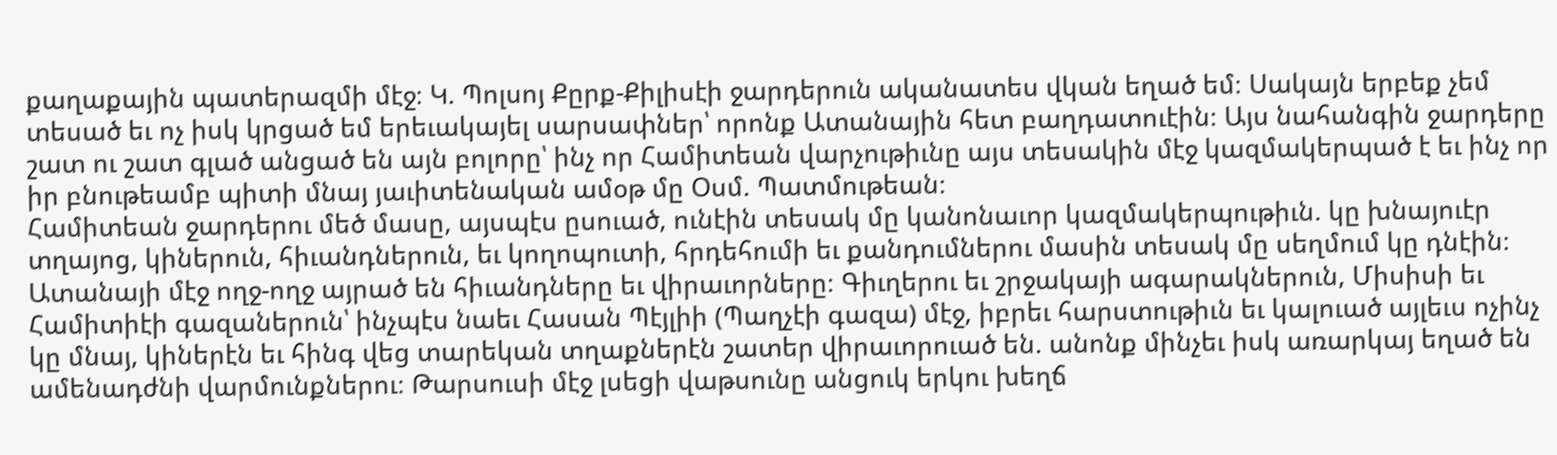քաղաքային պատերազմի մէջ։ Կ. Պոլսոյ Քըրք-Քիլիսէի ջարդերուն ականատես վկան եղած եմ։ Սակայն երբեք չեմ տեսած եւ ոչ իսկ կրցած եմ երեւակայել սարսափներ՝ որոնք Ատանային հետ բաղդատուէին։ Այս նահանգին ջարդերը շատ ու շատ գլած անցած են այն բոլորը՝ ինչ որ Համիտեան վարչութիւնը այս տեսակին մէջ կազմակերպած է եւ ինչ որ իր բնութեամբ պիտի մնայ յաւիտենական ամօթ մը Օսմ. Պատմութեան։
Համիտեան ջարդերու մեծ մասը, այսպէս ըսուած, ունէին տեսակ մը կանոնաւոր կազմակերպութիւն. կը խնայուէր տղայոց, կիներուն, հիւանդներուն, եւ կողոպուտի, հրդեհումի եւ քանդումներու մասին տեսակ մը սեղմում կը դնէին։ Ատանայի մէջ ողջ-ողջ այրած են հիւանդները եւ վիրաւորները։ Գիւղերու եւ շրջակայի ագարակներուն, Միսիսի եւ Համիտիէի գազաներուն՝ ինչպէս նաեւ Հասան Պէյլիի (Պաղչէի գազա) մէջ, իբրեւ հարստութիւն եւ կալուած այլեւս ոչինչ կը մնայ, կիներէն եւ հինգ վեց տարեկան տղաքներէն շատեր վիրաւորուած են. անոնք մինչեւ իսկ առարկայ եղած են ամենադժնի վարմունքներու։ Թարսուսի մէջ լսեցի վաթսունը անցուկ երկու խեղճ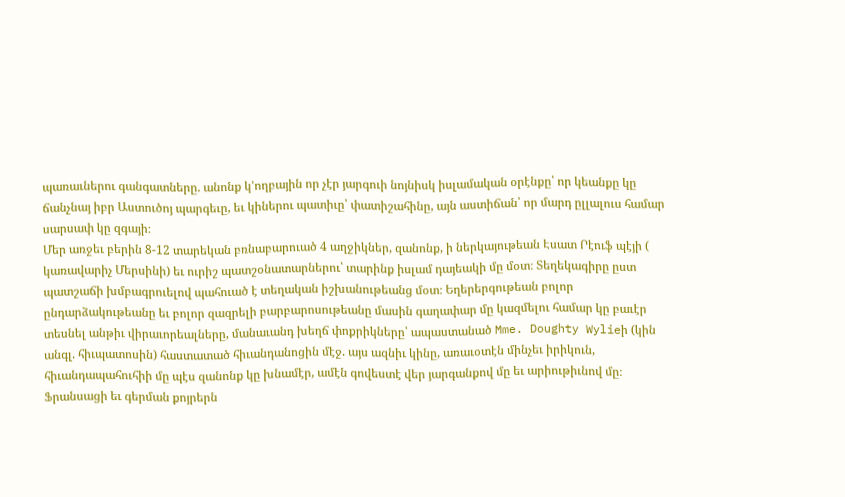պառաւներու գանգատները. անոնք կ՚ողբային որ չէր յարգուի նոյնիսկ իսլամական օրէնքը՝ որ կեանքը կը ճանչնայ իբր Աստուծոյ պարգեւը, եւ կիներու պատիւը՝ փատիշահինը, այն աստիճան՝ որ մարդ ըլլալուս համար սարսափ կը զգայի։
Մեր առջեւ բերին 8-12 տարեկան բռնաբարուած 4 աղջիկներ, զանոնք, ի ներկայութեան Էսատ Րէուֆ պէյի ( կառավարիչ Մերսինի) եւ ուրիշ պատշօնատարներու՝ տարինք իսլամ դայեակի մը մօտ։ Տեղեկագիրը ըստ պատշաճի խմբագրուելով պահուած է տեղական իշխանութեանց մօտ։ Եղերերգութեան բոլոր ընդարձակութեանը եւ բոլոր զազրելի բարբարոսութեանը մասին գաղափար մը կազմելու համար կը բաւէր տեսնել անթիւ վիրաւորեալները, մանաւանդ խեղճ փոքրիկները՝ ապաստանած Mme. Doughty Wylieի (կին անգլ. հիւպատոսին) հաստատած հիւանդանոցին մէջ. այս ազնիւ կինը, առաւօտէն մինչեւ իրիկուն, հիւանդապահուհիի մը պէս զանոնք կը խնամէր, ամէն գովեստէ վեր յարգանքով մը եւ արիութիւնով մը։
Ֆրանսացի եւ գերման քոյրերն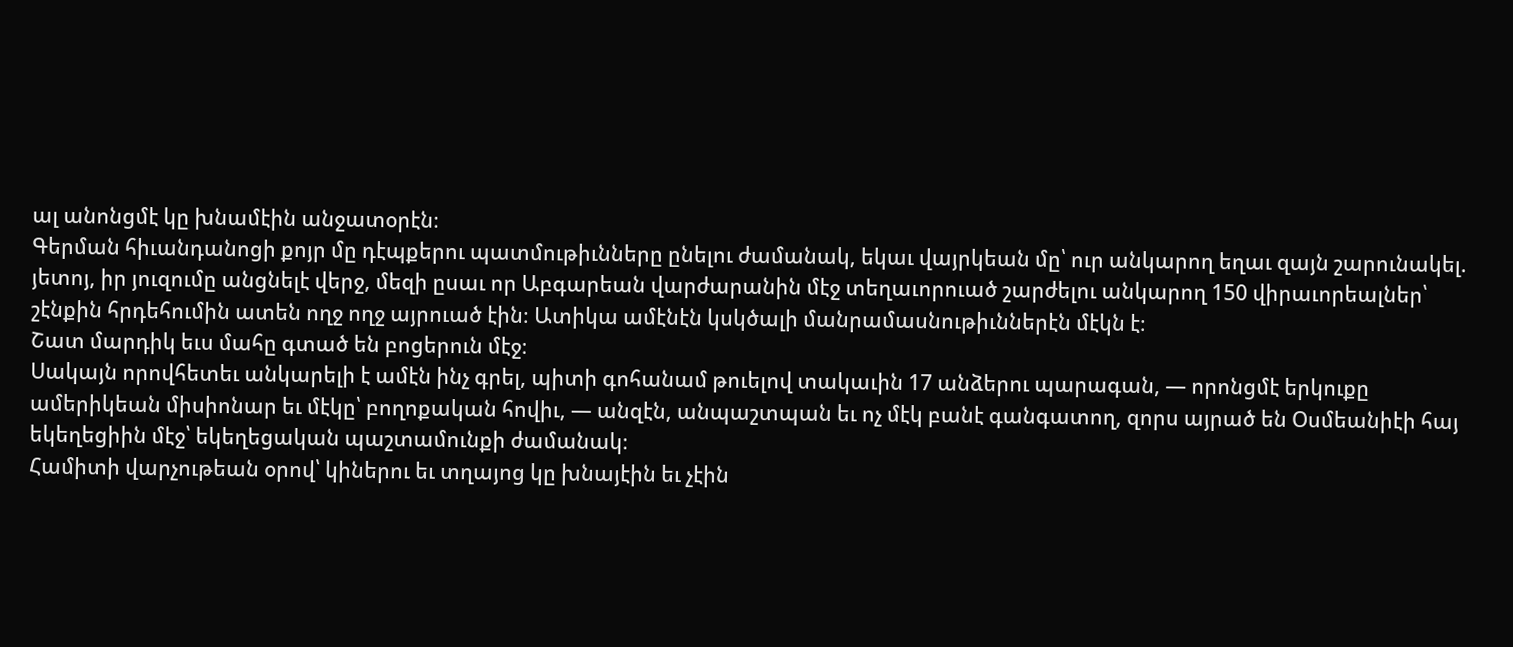ալ անոնցմէ կը խնամէին անջատօրէն։
Գերման հիւանդանոցի քոյր մը դէպքերու պատմութիւնները ընելու ժամանակ, եկաւ վայրկեան մը՝ ուր անկարող եղաւ զայն շարունակել. յետոյ, իր յուզումը անցնելէ վերջ, մեզի ըսաւ որ Աբգարեան վարժարանին մէջ տեղաւորուած շարժելու անկարող 150 վիրաւորեալներ՝ շէնքին հրդեհումին ատեն ողջ ողջ այրուած էին։ Ատիկա ամէնէն կսկծալի մանրամասնութիւններէն մէկն է։
Շատ մարդիկ եւս մահը գտած են բոցերուն մէջ։
Սակայն որովհետեւ անկարելի է ամէն ինչ գրել, պիտի գոհանամ թուելով տակաւին 17 անձերու պարագան, — որոնցմէ երկուքը ամերիկեան միսիոնար եւ մէկը՝ բողոքական հովիւ, — անզէն, անպաշտպան եւ ոչ մէկ բանէ գանգատող, զորս այրած են Օսմեանիէի հայ եկեղեցիին մէջ՝ եկեղեցական պաշտամունքի ժամանակ։
Համիտի վարչութեան օրով՝ կիներու եւ տղայոց կը խնայէին եւ չէին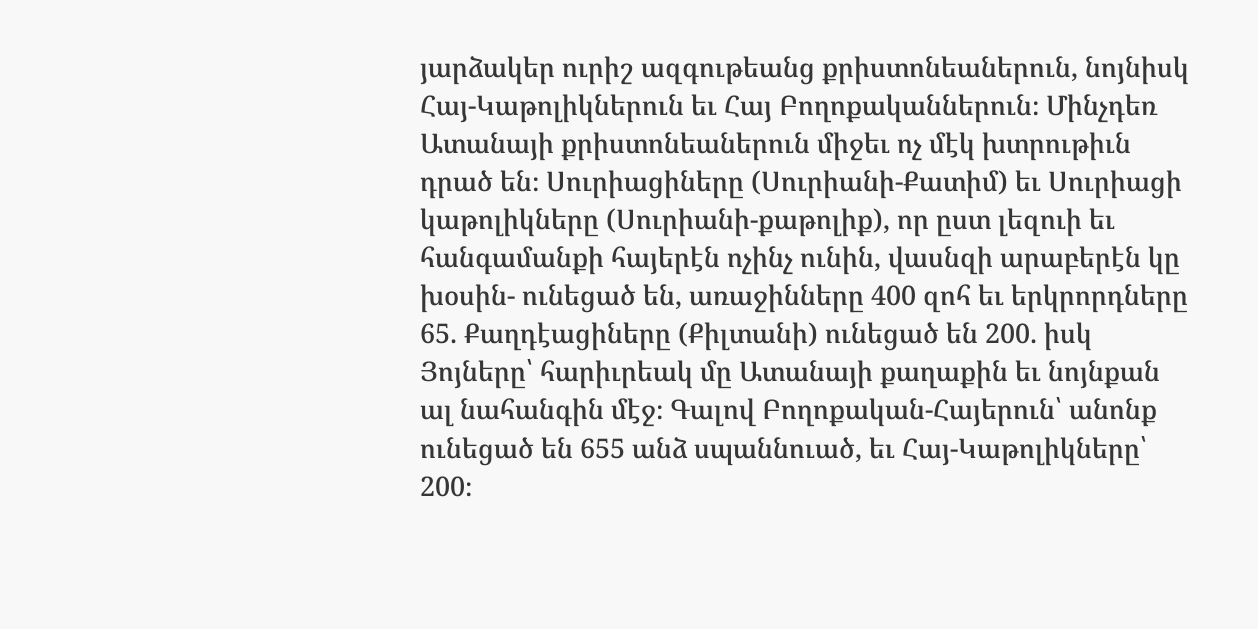յարձակեր ուրիշ ազգութեանց քրիստոնեաներուն, նոյնիսկ Հայ-Կաթոլիկներուն եւ Հայ Բողոքականներուն։ Մինչդեռ Ատանայի քրիստոնեաներուն միջեւ ոչ մէկ խտրութիւն դրած են։ Սուրիացիները (Սուրիանի-Քատիմ) եւ Սուրիացի կաթոլիկները (Սուրիանի-քաթոլիք), որ ըստ լեզուի եւ հանգամանքի հայերէն ոչինչ ունին, վասնզի արաբերէն կը խօսին- ունեցած են, առաջինները 400 զոհ եւ երկրորդները 65. Քաղդէացիները (Քիլտանի) ունեցած են 200. իսկ Յոյները՝ հարիւրեակ մը Ատանայի քաղաքին եւ նոյնքան ալ նահանգին մէջ։ Գալով Բողոքական-Հայերուն՝ անոնք ունեցած են 655 անձ սպաննուած, եւ Հայ-Կաթոլիկները՝ 200։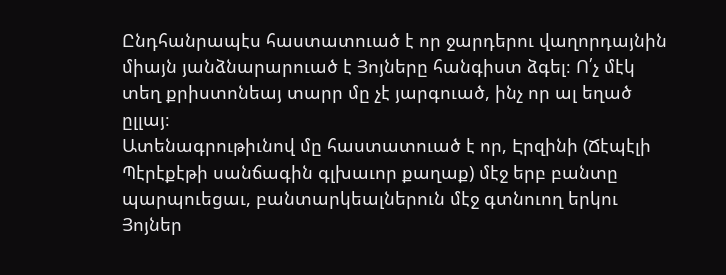Ընդհանրապէս հաստատուած է որ ջարդերու վաղորդայնին միայն յանձնարարուած է Յոյները հանգիստ ձգել։ Ո՛չ մէկ տեղ քրիստոնեայ տարր մը չէ յարգուած, ինչ որ ալ եղած ըլլայ։
Ատենագրութիւնով մը հաստատուած է որ, Էրզինի (Ճէպէլի Պէրէքէթի սանճագին գլխաւոր քաղաք) մէջ երբ բանտը պարպուեցաւ, բանտարկեալներուն մէջ գտնուող երկու Յոյներ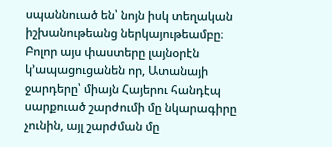սպաննուած են՝ նոյն իսկ տեղական իշխանութեանց ներկայութեամբը։
Բոլոր այս փաստերը լայնօրէն կ՚ապացուցանեն որ, Ատանայի ջարդերը՝ միայն Հայերու հանդէպ սարքուած շարժումի մը նկարագիրը չունին, այլ շարժման մը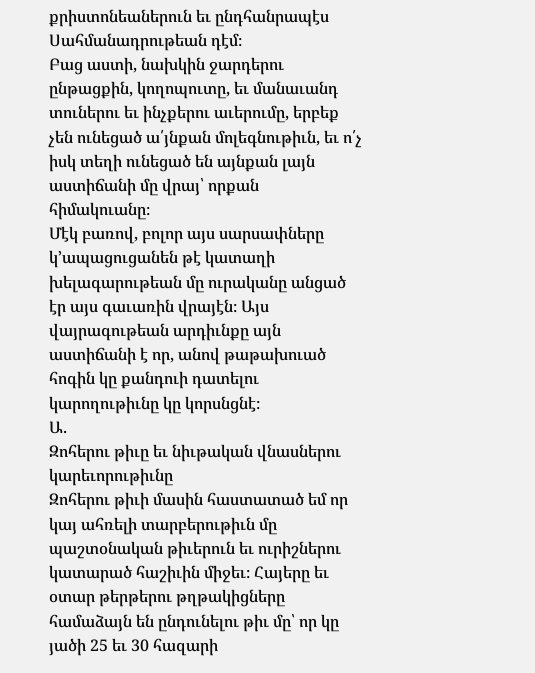քրիստոնեաներուն եւ ընդհանրապէս Սահմանադրութեան դէմ։
Բաց աստի, նախկին ջարդերու ընթացքին, կողոպուտը, եւ մանաւանդ տուներու եւ ինչքերու աւերումը, երբեք չեն ունեցած ա՛յնքան մոլեգնութիւն, եւ ո՛չ իսկ տեղի ունեցած են այնքան լայն աստիճանի մը վրայ՝ որքան հիմակուանը։
Մէկ բառով, բոլոր այս սարսափները կ՚ապացուցանեն թէ կատաղի խելագարութեան մը ուրականը անցած էր այս գաւառին վրայէն։ Այս վայրագութեան արդիւնքը այն աստիճանի է որ, անով թաթախուած հոգին կը քանդուի դատելու կարողութիւնը կը կորսնցնէ։
Ա.
Զոհերու թիւը եւ նիւթական վնասներու կարեւորութիւնը
Զոհերու թիւի մասին հաստատած եմ որ կայ ահռելի տարբերութիւն մը պաշտօնական թիւերուն եւ ուրիշներու կատարած հաշիւին միջեւ։ Հայերը եւ օտար թերթերու թղթակիցները համաձայն են ընդունելու թիւ մը՝ որ կը յածի 25 եւ 30 հազարի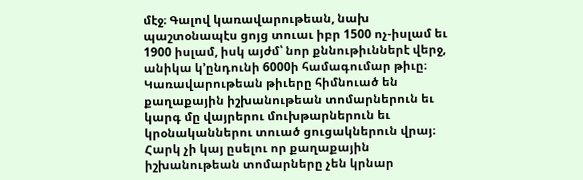մէջ։ Գալով կառավարութեան, նախ պաշտօնապէս ցոյց տուաւ իբր 1500 ոչ-իսլամ եւ 1900 իսլամ, իսկ այժմ՝ նոր քննութիւններէ վերջ, անիկա կ՚ընդունի 6000ի համագումար թիւը։
Կառավարութեան թիւերը հիմնուած են քաղաքային իշխանութեան տոմարներուն եւ կարգ մը վայրերու մուխթարներուն եւ կրօնականներու տուած ցուցակներուն վրայ։ Հարկ չի կայ ըսելու որ քաղաքային իշխանութեան տոմարները չեն կրնար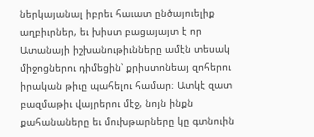ներկայանալ իբրեւ հաւատ ընծայուելիք աղբիւրներ, եւ խիստ բացայայտ է որ Ատանայի իշխանութիւնները ամէն տեսակ միջոցներու դիմեցին՝ քրիստոնեայ զոհերու իրական թիւը պահելու համար։ Ատկէ զատ բազմաթիւ վայրերու մէջ, նոյն ինքն քահանաները եւ մուխթարները կը գտնուին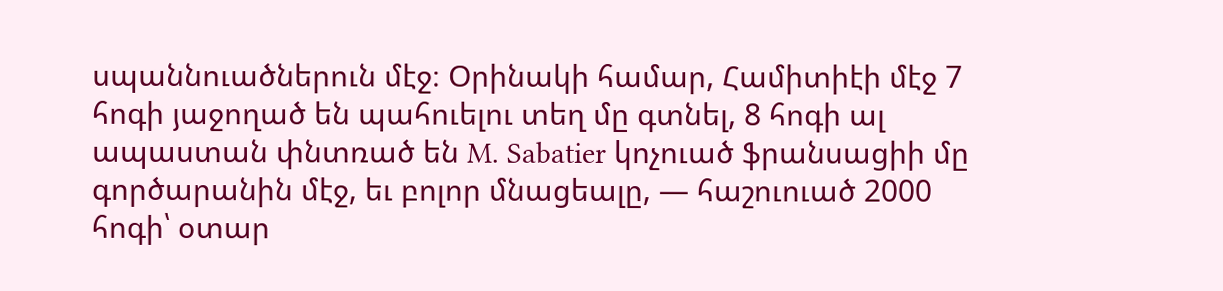սպաննուածներուն մէջ։ Օրինակի համար, Համիտիէի մէջ 7 հոգի յաջողած են պահուելու տեղ մը գտնել, 8 հոգի ալ ապաստան փնտռած են M. Sabatier կոչուած ֆրանսացիի մը գործարանին մէջ, եւ բոլոր մնացեալը, — հաշուուած 2000 հոգի՝ օտար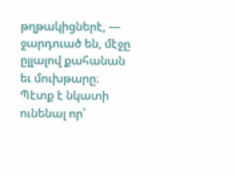թղթակիցներէ, — ջարդուած են, մէջը ըլլալով քահանան եւ մուխթարը։
Պէտք է նկատի ունենալ որ՝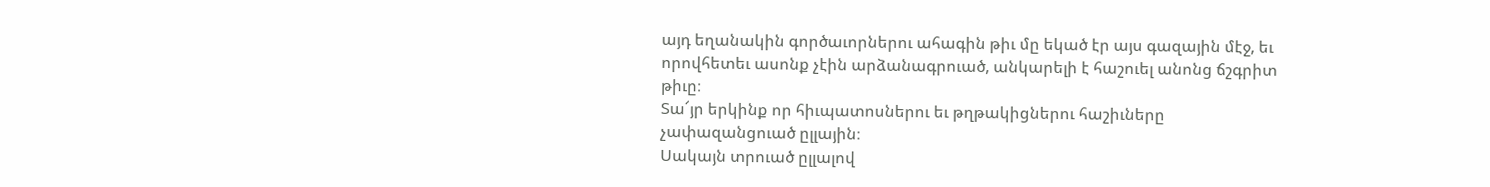այդ եղանակին գործաւորներու ահագին թիւ մը եկած էր այս գազային մէջ, եւ որովհետեւ ասոնք չէին արձանագրուած, անկարելի է հաշուել անոնց ճշգրիտ թիւը։
Տա՜յր երկինք որ հիւպատոսներու եւ թղթակիցներու հաշիւները չափազանցուած ըլլային։
Սակայն տրուած ըլլալով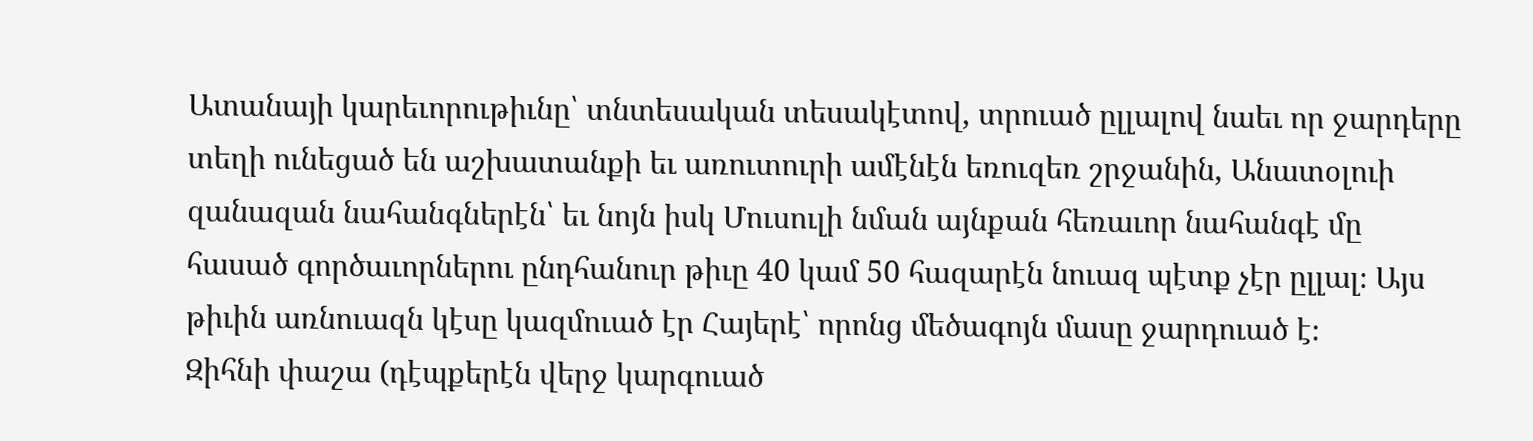Ատանայի կարեւորութիւնը՝ տնտեսական տեսակէտով, տրուած ըլլալով նաեւ որ ջարդերը տեղի ունեցած են աշխատանքի եւ առուտուրի ամէնէն եռուզեռ շրջանին, Անատօլուի զանազան նահանգներէն՝ եւ նոյն իսկ Մուսուլի նման այնքան հեռաւոր նահանգէ մը հասած գործաւորներու ընդհանուր թիւը 40 կամ 50 հազարէն նուազ պէտք չէր ըլլալ։ Այս թիւին առնուազն կէսը կազմուած էր Հայերէ՝ որոնց մեծագոյն մասը ջարդուած է։
Զիհնի փաշա (դէպքերէն վերջ կարգուած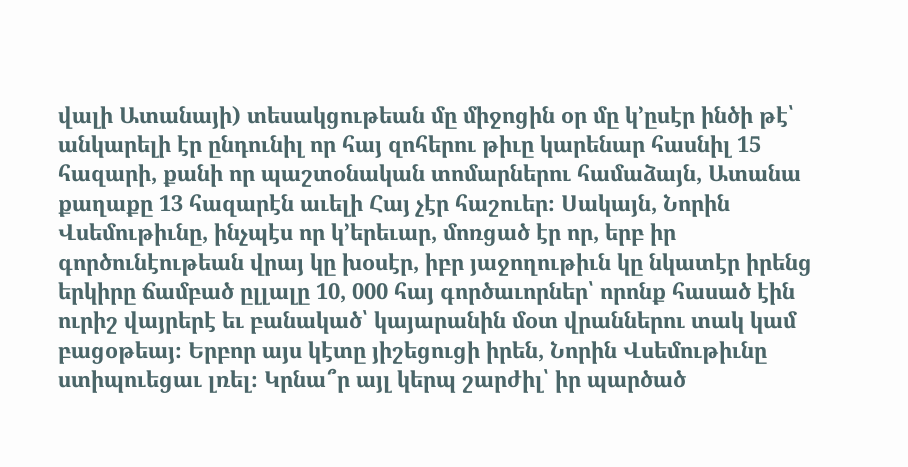վալի Ատանայի) տեսակցութեան մը միջոցին օր մը կ՚ըսէր ինծի թէ՝ անկարելի էր ընդունիլ որ հայ զոհերու թիւը կարենար հասնիլ 15 հազարի, քանի որ պաշտօնական տոմարներու համաձայն, Ատանա քաղաքը 13 հազարէն աւելի Հայ չէր հաշուեր։ Սակայն, Նորին Վսեմութիւնը, ինչպէս որ կ՚երեւար, մոռցած էր որ, երբ իր գործունէութեան վրայ կը խօսէր, իբր յաջողութիւն կը նկատէր իրենց երկիրը ճամբած ըլլալը 10, 000 հայ գործաւորներ՝ որոնք հասած էին ուրիշ վայրերէ եւ բանակած՝ կայարանին մօտ վրաններու տակ կամ բացօթեայ։ Երբոր այս կէտը յիշեցուցի իրեն, Նորին Վսեմութիւնը ստիպուեցաւ լռել։ Կրնա՞ր այլ կերպ շարժիլ՝ իր պարծած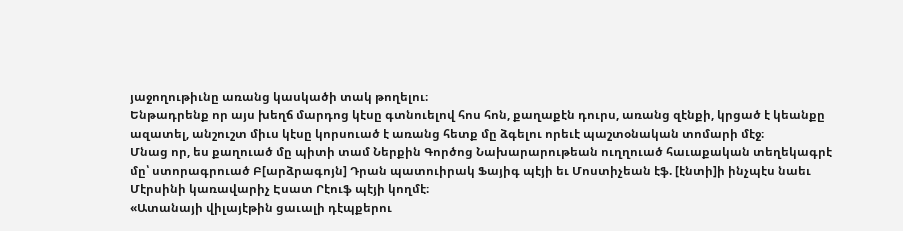յաջողութիւնը առանց կասկածի տակ թողելու։
Ենթադրենք որ այս խեղճ մարդոց կէսը գտնուելով հոս հոն, քաղաքէն դուրս, առանց զէնքի, կրցած է կեանքը ազատել, անշուշտ միւս կէսը կորսուած է առանց հետք մը ձգելու որեւէ պաշտօնական տոմարի մէջ։
Մնաց որ, ես քաղուած մը պիտի տամ Ներքին Գործոց Նախարարութեան ուղղուած հաւաքական տեղեկագրէ մը՝ ստորագրուած Բ[արձրագոյն] Դրան պատուիրակ Ֆայիգ պէյի եւ Մոստիչեան էֆ. [էնտի]ի ինչպէս նաեւ Մէրսինի կառավարիչ Էսատ Րէուֆ պէյի կողմէ։
«Ատանայի վիլայէթին ցաւալի դէպքերու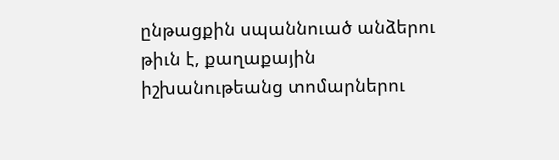ընթացքին սպաննուած անձերու թիւն է, քաղաքային իշխանութեանց տոմարներու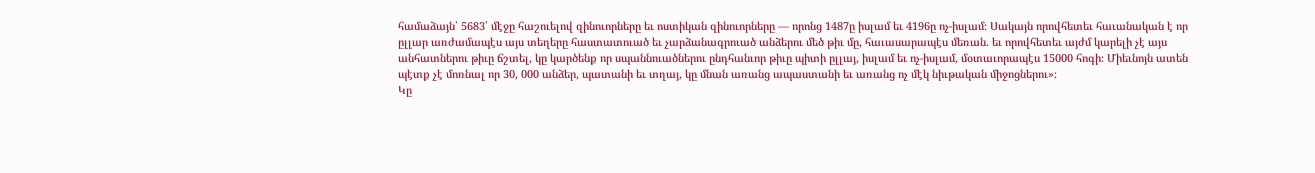համաձայն՝ 5683՝ մէջը հաշուելով զինուորները եւ ոստիկան զինուորները — որոնց 1487ը իսլամ եւ 4196ը ոչ-իսլամ։ Սակայն որովհետեւ հաւանական է որ ըլլար առժամապէս այս տեղերը հաստատուած եւ չարձանագրուած անձերու մեծ թիւ մը, հաւասարապէս մեռան. եւ որովհետեւ այժմ կարելի չէ այս անհատներու թիւը ճշտել, կը կարծենք որ սպաննուածներու ընդհանւոր թիւը պիտի ըլլայ, իսլամ եւ ոչ-իսլամ, մօտաւորապէս 15000 հոգի։ Միեւնոյն ատեն պէտք չէ մոռնալ որ 30, 000 անձեր, պատանի եւ տղայ, կը մնան առանց ապաստանի եւ առանց ոչ մէկ նիւթական միջոցներու»։
Կը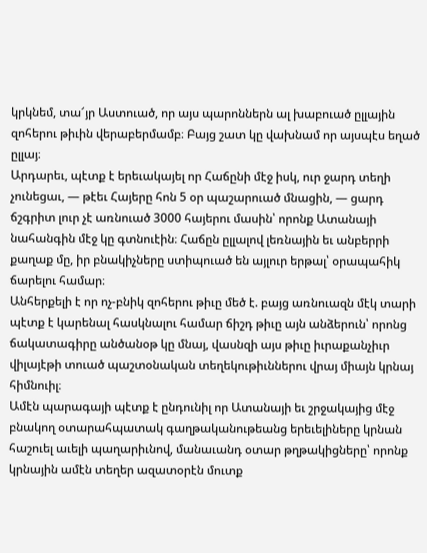կրկնեմ, տա՜յր Աստուած, որ այս պարոններն ալ խաբուած ըլլային զոհերու թիւին վերաբերմամբ։ Բայց շատ կը վախնամ որ այսպէս եղած ըլլայ։
Արդարեւ, պէտք է երեւակայել որ Հաճընի մէջ իսկ, ուր ջարդ տեղի չունեցաւ, — թէեւ Հայերը հոն 5 օր պաշարուած մնացին, — ցարդ ճշգրիտ լուր չէ առնուած 3000 հայերու մասին՝ որոնք Ատանայի նահանգին մէջ կը գտնուէին։ Հաճըն ըլլալով լեռնային եւ անբերրի քաղաք մը, իր բնակիչները ստիպուած են այլուր երթալ՝ օրապահիկ ճարելու համար։
Անհերքելի է որ ոչ-բնիկ զոհերու թիւը մեծ է. բայց առնուազն մէկ տարի պէտք է կարենալ հասկնալու համար ճիշդ թիւը այն անձերուն՝ որոնց ճակատագիրը անծանօթ կը մնայ, վասնզի այս թիւը իւրաքանչիւր վիլայէթի տուած պաշտօնական տեղեկութիւններու վրայ միայն կրնայ հիմնուիլ։
Ամէն պարագայի պէտք է ընդունիլ որ Ատանայի եւ շրջակայից մէջ բնակող օտարահպատակ գաղթականութեանց երեւելիները կրնան հաշուել աւելի պաղարիւնով, մանաւանդ օտար թղթակիցները՝ որոնք կրնային ամէն տեղեր ազատօրէն մուտք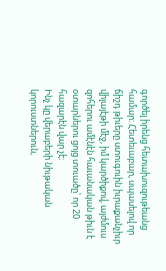գործել իրենց հետախուզութեանց համար։ Հետեւաբար, սպասելով որ ճիշդ թիւերը ստուգուին իւրաքանչիւր վիլայէթի մէջ, իմ կարծիքով, այժմուս զոհերու ամէնէն հաւանական թիւն է օտարներու ցոյց տուածը՝ որ 20 հազարէն վար չէ։
Ինչ կը վերաբերի նիւթական կորուստներուն,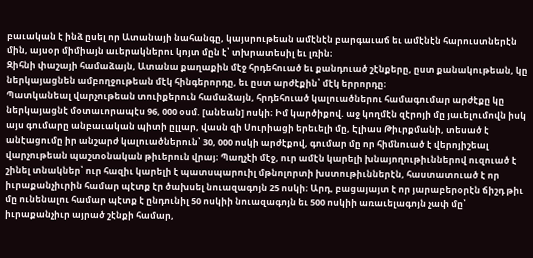բաւական է ինձ ըսել որ Ատանայի նահանգը, կայսրութեան ամէնէն բարգաւաճ եւ ամէնէն հարուստներէն մին, այսօր միմիայն աւերակներու կոյտ մըն է՝ տխրատեսիլ եւ լռին։
Զիհնի փաշայի համաձայն, Ատանա քաղաքին մէջ հրդեհուած եւ քանդուած շէնքերը, ըստ քանակութեան, կը ներկայացնեն ամբողջութեան մէկ հինգերորդը, եւ ըստ արժէքին՝ մէկ երրորդը։
Պատկանեալ վարչութեան տուիքերուն համաձայն, հրդեհուած կալուածներու համագումար արժէքը կը ներկայացնէ մօտաւորապէս 96, 000 օսմ. [անեան] ոսկի։ Իմ կարծիքով. աջ կողմէն զէրոյի մը յաւելումովն իսկ այս գումարը անբաւական պիտի ըլլար, վասն զի Սուրիացի երեւելի մը, Էլիաս Թիւրքմանի, տեսած է անէացումը իր անշարժ կալուածներուն՝ 30, 000 ոսկի արժէքով, գումար մը որ հիմնուած է վերոյիշեալ վարչութեան պաշտօնական թիւերուն վրայ։ Պաղչէի մէջ, ուր ամէն կարելի խնայողութիւններով ուզուած է շինել տնակներ՝ ուր հազիւ կարելի է պատսպարուիլ մթնոլորտի խստութիւններէն, հաստատուած է որ իւրաքանչիւրին համար պէտք էր ծախսել նուազագոյն 25 ոսկի։ Արդ, բացայայտ է որ յարաբերօրէն ճիշդ թիւ մը ունենալու համար պէտք է ընդունիլ 50 ոսկիի նուազագոյն եւ 500 ոսկիի առաւելագոյն չափ մը՝ իւրաքանչիւր այրած շէնքի համար,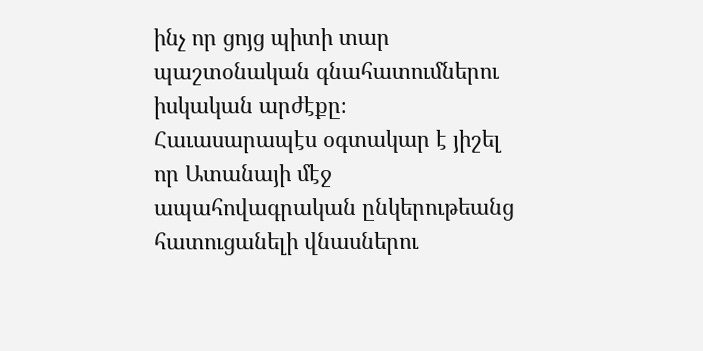ինչ որ ցոյց պիտի տար պաշտօնական գնահատումներու իսկական արժէքը։
Հաւասարապէս օգտակար է յիշել որ Ատանայի մէջ ապահովագրական ընկերութեանց հատուցանելի վնասներու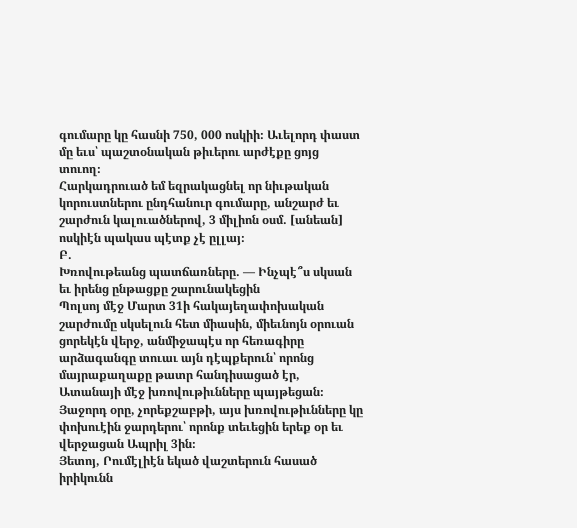գումարը կը հասնի 750, 000 ոսկիի։ Աւելորդ փաստ մը եւս՝ պաշտօնական թիւերու արժէքը ցոյց տուող։
Հարկադրուած եմ եզրակացնել որ նիւթական կորուստներու ընդհանուր գումարը, անշարժ եւ շարժուն կալուածներով, 3 միլիոն օսմ. [անեան] ոսկիէն պակաս պէտք չէ ըլլայ։
Բ.
Խռովութեանց պատճառները. — Ինչպէ՞ս սկսան եւ իրենց ընթացքը շարունակեցին
Պոլսոյ մէջ Մարտ 31ի հակայեղափոխական շարժումը սկսելուն հետ միասին, միեւնոյն օրուան ցորեկէն վերջ, անմիջապէս որ հեռագիրը արձագանգը տուաւ այն դէպքերուն՝ որոնց մայրաքաղաքը թատր հանդիսացած էր, Ատանայի մէջ խռովութիւնները պայթեցան։
Յաջորդ օրը, չորեքշաբթի, այս խռովութիւնները կը փոխուէին ջարդերու՝ որոնք տեւեցին երեք օր եւ վերջացան Ապրիլ 3ին։
Յետոյ, Րումէլիէն եկած վաշտերուն հասած իրիկունն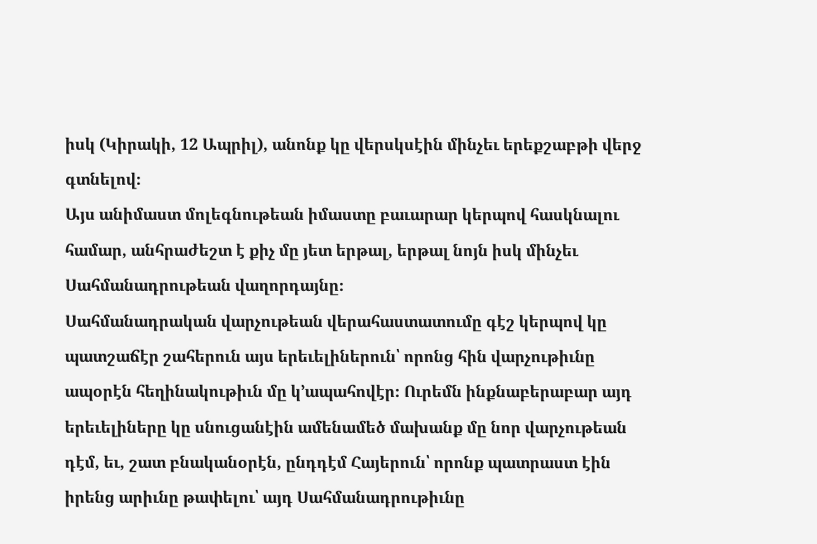իսկ (Կիրակի, 12 Ապրիլ), անոնք կը վերսկսէին մինչեւ երեքշաբթի վերջ գտնելով։
Այս անիմաստ մոլեգնութեան իմաստը բաւարար կերպով հասկնալու համար, անհրաժեշտ է քիչ մը յետ երթալ, երթալ նոյն իսկ մինչեւ Սահմանադրութեան վաղորդայնը։
Սահմանադրական վարչութեան վերահաստատումը գէշ կերպով կը պատշաճէր շահերուն այս երեւելիներուն՝ որոնց հին վարչութիւնը ապօրէն հեղինակութիւն մը կ՚ապահովէր։ Ուրեմն ինքնաբերաբար այդ երեւելիները կը սնուցանէին ամենամեծ մախանք մը նոր վարչութեան դէմ, եւ, շատ բնականօրէն, ընդդէմ Հայերուն՝ որոնք պատրաստ էին իրենց արիւնը թափելու՝ այդ Սահմանադրութիւնը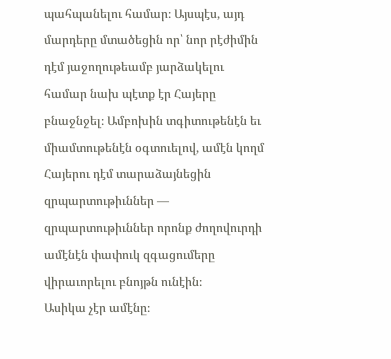պահպանելու համար։ Այսպէս, այդ մարդերը մտածեցին որ՝ նոր րէժիմին դէմ յաջողութեամբ յարձակելու համար նախ պէտք էր Հայերը բնաջնջել։ Ամբոխին տգիտութենէն եւ միամտութենէն օգտուելով, ամէն կողմ Հայերու դէմ տարաձայնեցին զրպարտութիւններ — զրպարտութիւններ որոնք ժողովուրդի ամէնէն փափուկ զգացումերը վիրաւորելու բնոյթն ունէին։
Ասիկա չէր ամէնը։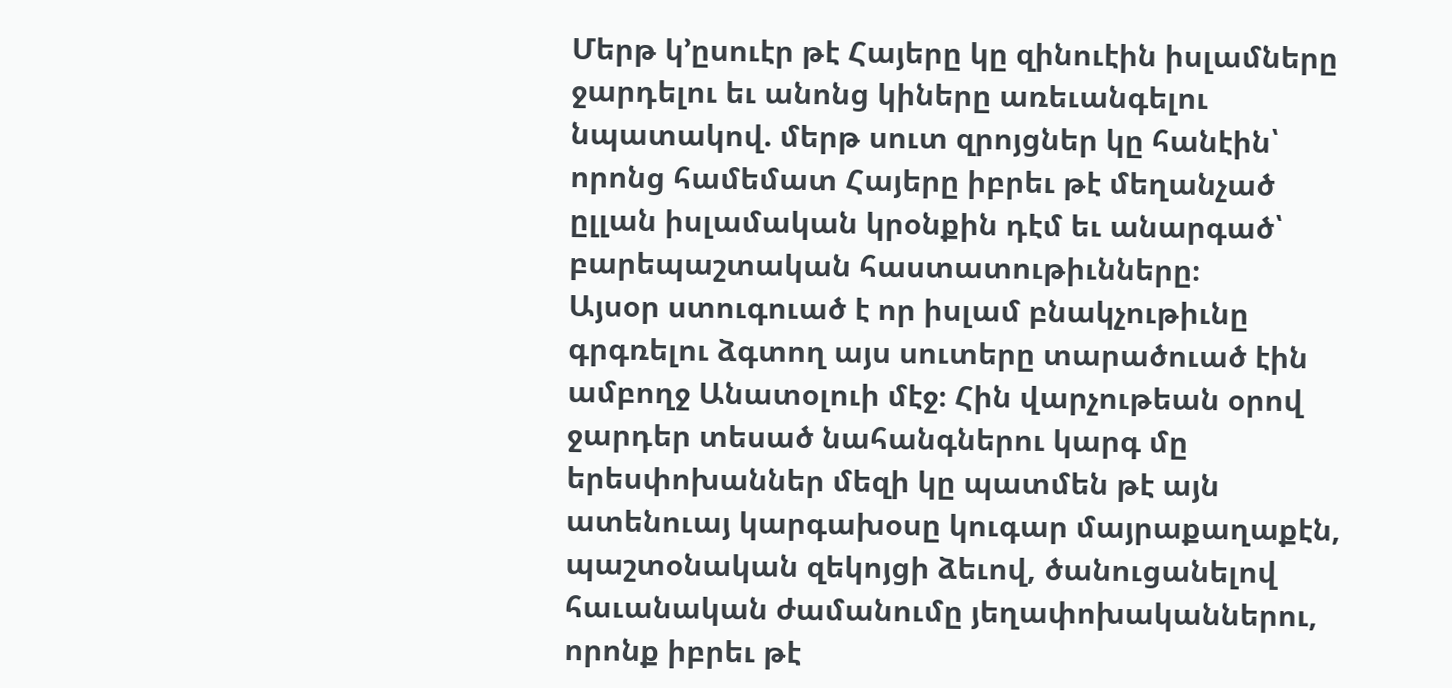Մերթ կ՚ըսուէր թէ Հայերը կը զինուէին իսլամները ջարդելու եւ անոնց կիները առեւանգելու նպատակով. մերթ սուտ զրոյցներ կը հանէին՝ որոնց համեմատ Հայերը իբրեւ թէ մեղանչած ըլլան իսլամական կրօնքին դէմ եւ անարգած՝ բարեպաշտական հաստատութիւնները։
Այսօր ստուգուած է որ իսլամ բնակչութիւնը գրգռելու ձգտող այս սուտերը տարածուած էին ամբողջ Անատօլուի մէջ։ Հին վարչութեան օրով ջարդեր տեսած նահանգներու կարգ մը երեսփոխաններ մեզի կը պատմեն թէ այն ատենուայ կարգախօսը կուգար մայրաքաղաքէն, պաշտօնական զեկոյցի ձեւով, ծանուցանելով հաւանական ժամանումը յեղափոխականներու, որոնք իբրեւ թէ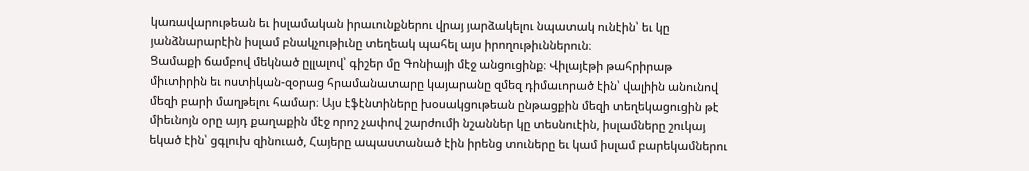կառավարութեան եւ իսլամական իրաւունքներու վրայ յարձակելու նպատակ ունէին՝ եւ կը յանձնարարէին իսլամ բնակչութիւնը տեղեակ պահել այս իրողութիւններուն։
Ցամաքի ճամբով մեկնած ըլլալով՝ գիշեր մը Գոնիայի մէջ անցուցինք։ Վիլայէթի թահրիրաթ միւտիրին եւ ոստիկան-զօրաց հրամանատարը կայարանը զմեզ դիմաւորած էին՝ վալիին անունով մեզի բարի մաղթելու համար։ Այս էֆէնտիները խօսակցութեան ընթացքին մեզի տեղեկացուցին թէ միեւնոյն օրը այդ քաղաքին մէջ որոշ չափով շարժումի նշաններ կը տեսնուէին, իսլամները շուկայ եկած էին՝ ցգլուխ զինուած, Հայերը ապաստանած էին իրենց տուները եւ կամ իսլամ բարեկամներու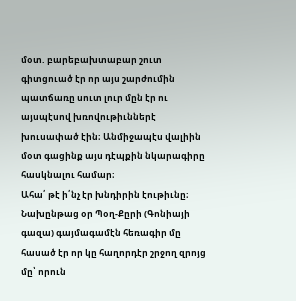մօտ. բարեբախտաբար շուտ գիտցուած էր որ այս շարժումին պատճառը սուտ լուր մըն էր ու այսպէսով խռովութիւններէ խուսափած էին։ Անմիջապէս վալիին մօտ գացինք այս դէպքին նկարագիրը հասկնալու համար։
Ահա՛ թէ ի՛նչ էր խնդիրին էութիւնը։
Նախընթաց օր Պօղ-Քըրի (Գոնիայի գազա) գայմագամէն հեռագիր մը հասած էր որ կը հաղորդէր շրջող զրոյց մը՝ որուն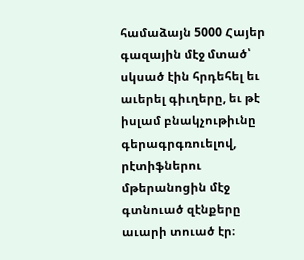համաձայն 5000 Հայեր գազային մէջ մտած՝ սկսած էին հրդեհել եւ աւերել գիւղերը, եւ թէ իսլամ բնակչութիւնը գերագրգռուելով, րէտիֆներու մթերանոցին մէջ գտնուած զէնքերը աւարի տուած էր։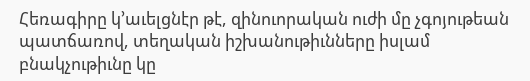Հեռագիրը կ՚աւելցնէր թէ, զինուորական ուժի մը չգոյութեան պատճառով, տեղական իշխանութիւնները իսլամ բնակչութիւնը կը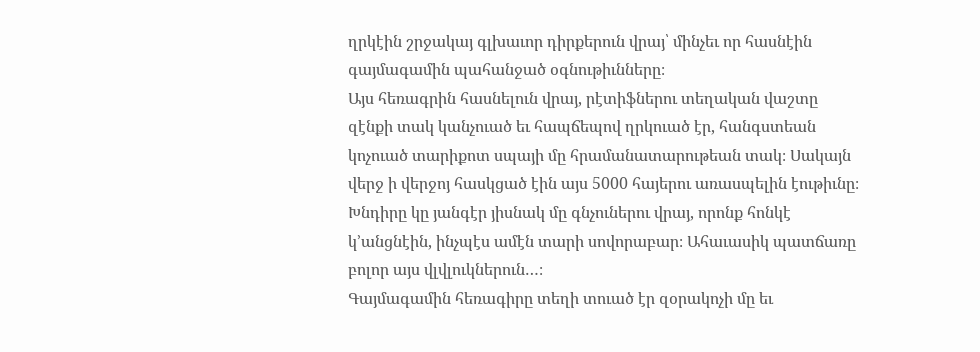ղրկէին շրջակայ գլխաւոր դիրքերուն վրայ՝ մինչեւ որ հասնէին գայմագամին պահանջած օգնութիւնները։
Այս հեռագրին հասնելուն վրայ, րէտիֆներու տեղական վաշտը զէնքի տակ կանչուած եւ հապճեպով ղրկուած էր, հանգստեան կոչուած տարիքոտ սպայի մը հրամանատարութեան տակ։ Սակայն վերջ ի վերջոյ հասկցած էին այս 5000 հայերու առասպելին էութիւնը։ Խնդիրը կը յանգէր յիսնակ մը գնչուներու վրայ, որոնք հոնկէ կ՚անցնէին, ինչպէս ամէն տարի սովորաբար։ Ահաւասիկ պատճառը բոլոր այս վլվլուկներուն…։
Գայմագամին հեռագիրը տեղի տուած էր զօրակոչի մը եւ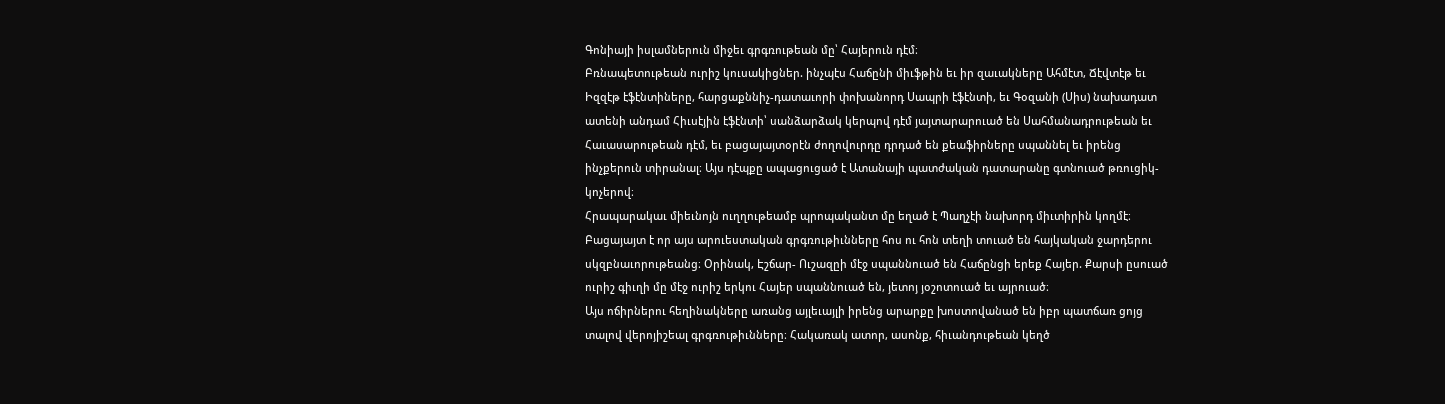Գոնիայի իսլամներուն միջեւ գրգռութեան մը՝ Հայերուն դէմ։
Բռնապետութեան ուրիշ կուսակիցներ. ինչպէս Հաճընի միւֆթին եւ իր զաւակները Ահմէտ, Ճէվտէթ եւ Իզզէթ էֆէնտիները, հարցաքննիչ-դատաւորի փոխանորդ Սապրի էֆէնտի, եւ Գօզանի (Սիս) նախադատ ատենի անդամ Հիւսէյին էֆէնտի՝ սանձարձակ կերպով դէմ յայտարարուած են Սահմանադրութեան եւ Հաւասարութեան դէմ, եւ բացայայտօրէն ժողովուրդը դրդած են քեաֆիրները սպաննել եւ իրենց ինչքերուն տիրանալ։ Այս դէպքը ապացուցած է Ատանայի պատժական դատարանը գտնուած թռուցիկ-կոչերով։
Հրապարակաւ միեւնոյն ուղղութեամբ պրոպականտ մը եղած է Պաղչէի նախորդ միւտիրին կողմէ։
Բացայայտ է որ այս արուեստական գրգռութիւնները հոս ու հոն տեղի տուած են հայկական ջարդերու սկզբնաւորութեանց։ Օրինակ, Էշճար- Ուշազըի մէջ սպաննուած են Հաճընցի երեք Հայեր. Քարսի ըսուած ուրիշ գիւղի մը մէջ ուրիշ երկու Հայեր սպաննուած են, յետոյ յօշոտուած եւ այրուած։
Այս ոճիրներու հեղինակները առանց այլեւայլի իրենց արարքը խոստովանած են իբր պատճառ ցոյց տալով վերոյիշեալ գրգռութիւնները։ Հակառակ ատոր, ասոնք, հիւանդութեան կեղծ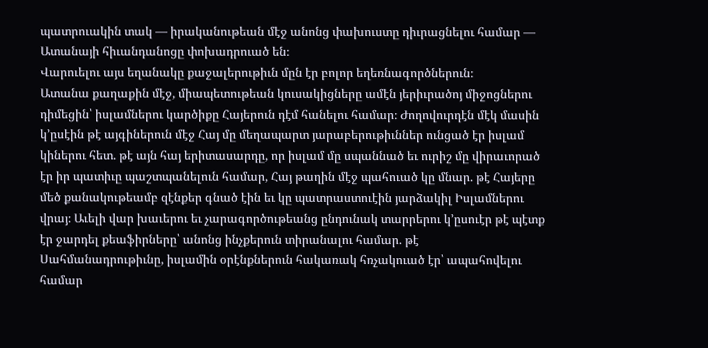պատրուակին տակ — իրականութեան մէջ անոնց փախուստը դիւրացնելու համար — Ատանայի հիւանդանոցը փոխադրուած են։
Վարուելու այս եղանակը քաջալերութիւն մըն էր բոլոր եղեռնագործներուն։
Ատանա քաղաքին մէջ, միապետութեան կուսակիցները ամէն յերիւրածոյ միջոցներու դիմեցին՝ իսլամներու կարծիքը Հայերուն դէմ հանելու համար։ Ժողովուրդէն մէկ մասին կ՚ըսէին թէ այգիներուն մէջ Հայ մը մեղապարտ յարաբերութիւններ ունցած էր իսլամ կիներու հետ. թէ այն հայ երիտասարդը, որ իսլամ մը սպաննած եւ ուրիշ մը վիրաւորած էր իր պատիւը պաշտպանելուն համար, Հայ թաղին մէջ պահուած կը մնար. թէ Հայերը մեծ քանակութեամբ զէնքեր գնած էին եւ կը պատրաստուէին յարձակիլ Իսլամներու վրայ։ Աւելի վար խաւերու եւ չարագործութեանց ընդունակ տարրերու կ՚ըսուէր թէ պէտք էր ջարդել քեաֆիրները՝ անոնց ինչքերուն տիրանալու համար. թէ Սահմանադրութիւնը, իսլամին օրէնքներուն հակառակ հռչակուած էր՝ ապահովելու համար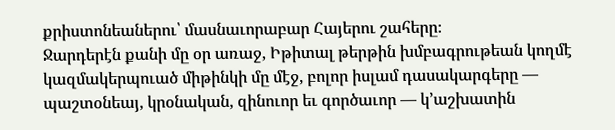քրիստոնեաներու՝ մասնաւորաբար Հայերու շահերը։
Ջարդերէն քանի մը օր առաջ, Իթիտալ թերթին խմբագրութեան կողմէ կազմակերպուած միթինկի մը մէջ, բոլոր իսլամ դասակարգերը — պաշտօնեայ, կրօնական, զինուոր եւ գործաւոր — կ՚աշխատին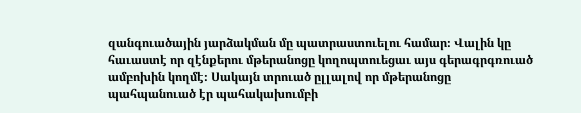զանգուածային յարձակման մը պատրաստուելու համար։ Վալին կը հաւաստէ որ զէնքերու մթերանոցը կողոպտուեցաւ այս գերագրգռուած ամբոխին կողմէ։ Սակայն տրուած ըլլալով որ մթերանոցը պահպանուած էր պահակախումբի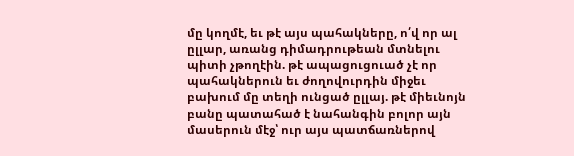մը կողմէ, եւ թէ այս պահակները, ո՛վ որ ալ ըլլար, առանց դիմադրութեան մտնելու պիտի չթողէին. թէ ապացուցուած չէ որ պահակներուն եւ ժողովուրդին միջեւ բախում մը տեղի ունցած ըլլայ. թէ միեւնոյն բանը պատահած է նահանգին բոլոր այն մասերուն մէջ՝ ուր այս պատճառներով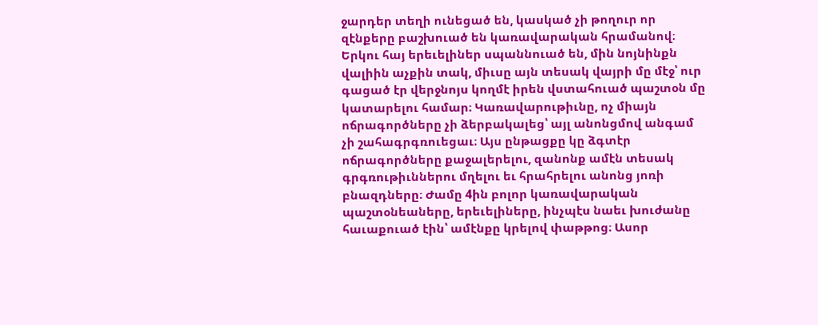ջարդեր տեղի ունեցած են, կասկած չի թողուր որ զէնքերը բաշխուած են կառավարական հրամանով։
Երկու հայ երեւելիներ սպաննուած են, մին նոյնինքն վալիին աչքին տակ, միւսը այն տեսակ վայրի մը մէջ՝ ուր գացած էր վերջնոյս կողմէ իրեն վստահուած պաշտօն մը կատարելու համար։ Կառավարութիւնը, ոչ միայն ոճրագործները չի ձերբակալեց՝ այլ անոնցմով անգամ չի շահագրգռուեցաւ։ Այս ընթացքը կը ձգտէր ոճրագործները քաջալերելու, զանոնք ամէն տեսակ գրգռութիւններու մղելու եւ հրահրելու անոնց յոռի բնազդները։ Ժամը 4ին բոլոր կառավարական պաշտօնեաները, երեւելիները, ինչպէս նաեւ խուժանը հաւաքուած էին՝ ամէնքը կրելով փաթթոց։ Ասոր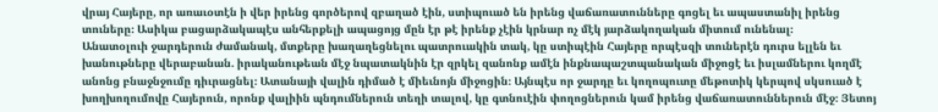վրայ Հայերը, որ առաւօտէն ի վեր իրենց գործերով զբաղած էին, ստիպուած են իրենց վաճառատունները գոցել եւ ապաստանիլ իրենց տուները։ Ասիկա բացարձակապէս անհերքելի ապացոյց մըն էր թէ իրենք չէին կրնար ոչ մէկ յարձակողական միտում ունենալ։
Անատօլուի ջարդերուն ժամանակ, մտքերը խաղաղեցնելու պատրուակին տակ, կը ստիպէին Հայերը որպէսզի տուներէն դուրս ելլեն եւ խանութները վերաբանան. իրականութեան մէջ նպատակնին էր զրկել զանոնք ամէն ինքնապաշտպանական միջոցէ եւ իսլամներու կողմէ անոնց բնաջնջումը դիւրացնել։ Ատանայի վալին դիմած է միեւնոյն միջոցին։ Այնպէս որ ջարդը եւ կողոպուտը մեթոտիկ կերպով սկսուած է խողխողումովը Հայերուն, որոնք վալիին պնդումներուն տեղի տալով, կը գտնուէին փողոցներուն կամ իրենց վաճառատուններուն մէջ։ Յետոյ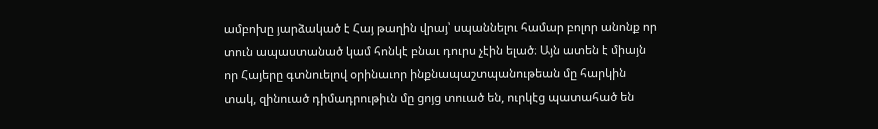ամբոխը յարձակած է Հայ թաղին վրայ՝ սպաննելու համար բոլոր անոնք որ տուն ապաստանած կամ հոնկէ բնաւ դուրս չէին ելած։ Այն ատեն է միայն որ Հայերը գտնուելով օրինաւոր ինքնապաշտպանութեան մը հարկին տակ, զինուած դիմադրութիւն մը ցոյց տուած են, ուրկէց պատահած են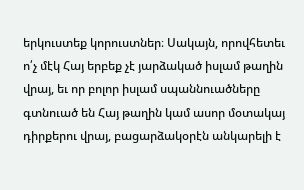երկուստեք կորուստներ։ Սակայն, որովհետեւ ո՛չ մէկ Հայ երբեք չէ յարձակած իսլամ թաղին վրայ, եւ որ բոլոր իսլամ սպաննուածները գտնուած են Հայ թաղին կամ ասոր մօտակայ դիրքերու վրայ, բացարձակօրէն անկարելի է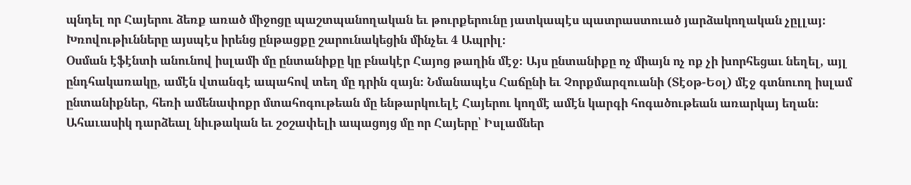պնդել որ Հայերու ձեռք առած միջոցը պաշտպանողական եւ թուրքերունը յատկապէս պատրաստուած յարձակողական չըլլայ։
Խռովութիւնները այսպէս իրենց ընթացքը շարունակեցին մինչեւ 4 Ապրիլ։
Օսման էֆէնտի անունով իսլամի մը ընտանիքը կը բնակէր Հայոց թաղին մէջ։ Այս ընտանիքը ոչ միայն ոչ ոք չի խորհեցաւ նեղել, այլ ընդհակառակը, ամէն վտանգէ ապահով տեղ մը դրին զայն։ Նմանապէս Հաճընի եւ Չորքմարզուանի (Տէօթ-Եօլ) մէջ գտնուող իսլամ ընտանիքներ, հեռի ամենափոքր մտահոգութեան մը ենթարկուելէ Հայերու կողմէ ամէն կարգի հոգածութեան առարկայ եղան։
Ահաւասիկ դարձեալ նիւթական եւ շօշափելի ապացոյց մը որ Հայերը՝ Իսլամներ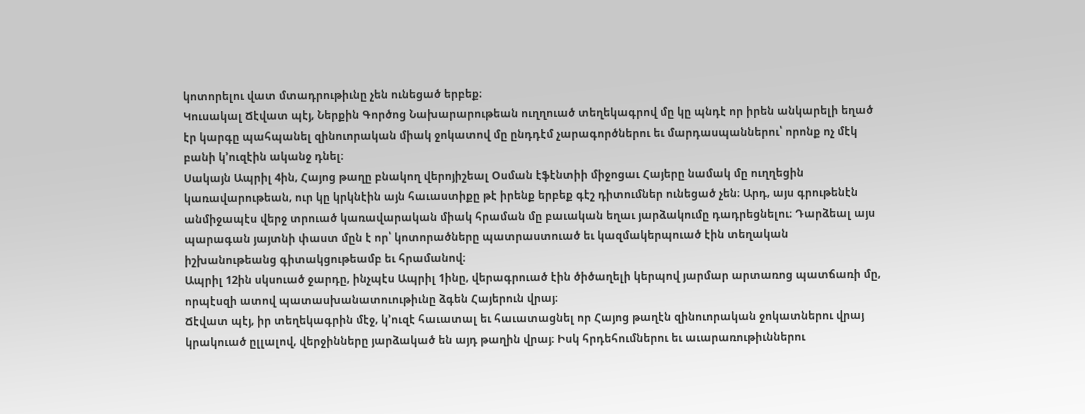կոտորելու վատ մտադրութիւնը չեն ունեցած երբեք։
Կուսակալ Ճէվատ պէյ, Ներքին Գործոց Նախարարութեան ուղղուած տեղեկագրով մը կը պնդէ որ իրեն անկարելի եղած էր կարգը պահպանել զինուորական միակ ջոկատով մը ընդդէմ չարագործներու եւ մարդասպաններու՝ որոնք ոչ մէկ բանի կ՚ուզէին ականջ դնել։
Սակայն Ապրիլ 4ին, Հայոց թաղը բնակող վերոյիշեալ Օսման էֆէնտիի միջոցաւ Հայերը նամակ մը ուղղեցին կառավարութեան, ուր կը կրկնէին այն հաւաստիքը թէ իրենք երբեք գէշ դիտումներ ունեցած չեն։ Արդ, այս գրութենէն անմիջապէս վերջ տրուած կառավարական միակ հրաման մը բաւական եղաւ յարձակումը դադրեցնելու։ Դարձեալ այս պարագան յայտնի փաստ մըն է որ՝ կոտորածները պատրաստուած եւ կազմակերպուած էին տեղական իշխանութեանց գիտակցութեամբ եւ հրամանով։
Ապրիլ 12ին սկսուած ջարդը, ինչպէս Ապրիլ 1ինը, վերագրուած էին ծիծաղելի կերպով յարմար արտառոց պատճառի մը, որպէսզի ատով պատասխանատուութիւնը ձգեն Հայերուն վրայ։
Ճէվատ պէյ, իր տեղեկագրին մէջ, կ՚ուզէ հաւատալ եւ հաւատացնել որ Հայոց թաղէն զինուորական ջոկատներու վրայ կրակուած ըլլալով, վերջինները յարձակած են այդ թաղին վրայ։ Իսկ հրդեհումներու եւ աւարառութիւններու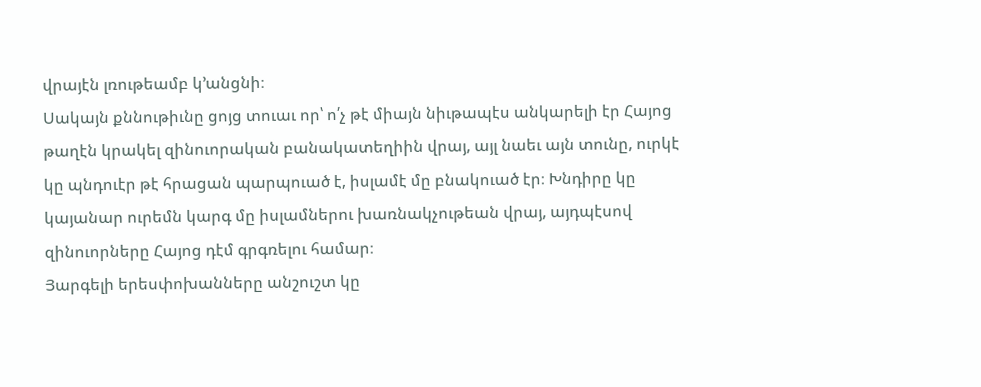վրայէն լռութեամբ կ՚անցնի։
Սակայն քննութիւնը ցոյց տուաւ որ՝ ո՛չ թէ միայն նիւթապէս անկարելի էր Հայոց թաղէն կրակել զինուորական բանակատեղիին վրայ, այլ նաեւ այն տունը, ուրկէ կը պնդուէր թէ հրացան պարպուած է, իսլամէ մը բնակուած էր։ Խնդիրը կը կայանար ուրեմն կարգ մը իսլամներու խառնակչութեան վրայ, այդպէսով զինուորները Հայոց դէմ գրգռելու համար։
Յարգելի երեսփոխանները անշուշտ կը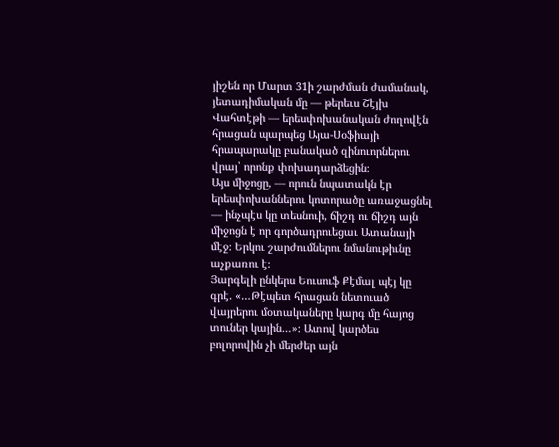յիշեն որ Մարտ 31ի շարժման ժամանակ, յետադիմական մը — թերեւս Շէյխ Վահտէթի — երեսփոխանական ժողովէն հրացան պարպեց Այա-Սօֆիայի հրապարակը բանակած զինուորներու վրայ՝ որոնք փոխադարձեցին։
Այս միջոցը, — որուն նպատակն էր երեսփոխաններու կոտորածը առաջացնել — ինչպէս կը տեսնուի, ճիշդ ու ճիշդ այն միջոցն է որ գործադրուեցաւ Ատանայի մէջ։ Երկու շարժումներու նմանութիւնը աչքառու է։
Յարգելի ընկերս Եուսուֆ Քէմալ պէյ կը գրէ. «…Թէպետ հրացան նետուած վայրերու մօտակաները կարգ մը հայոց տուներ կային…»։ Ատով կարծես բոլորովին չի մերժեր այն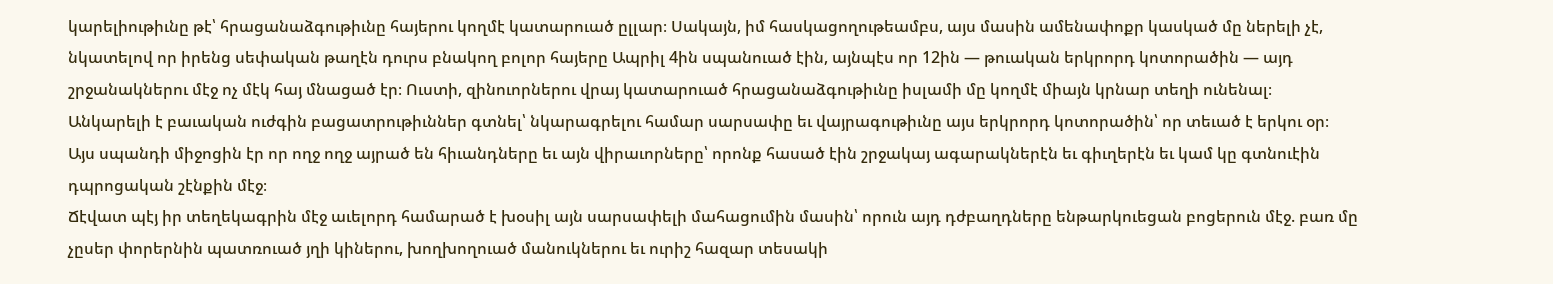կարելիութիւնը թէ՝ հրացանաձգութիւնը հայերու կողմէ կատարուած ըլլար։ Սակայն, իմ հասկացողութեամբս, այս մասին ամենափոքր կասկած մը ներելի չէ, նկատելով որ իրենց սեփական թաղէն դուրս բնակող բոլոր հայերը Ապրիլ 4ին սպանուած էին, այնպէս որ 12ին — թուական երկրորդ կոտորածին — այդ շրջանակներու մէջ ոչ մէկ հայ մնացած էր։ Ուստի, զինուորներու վրայ կատարուած հրացանաձգութիւնը իսլամի մը կողմէ միայն կրնար տեղի ունենալ։
Անկարելի է բաւական ուժգին բացատրութիւններ գտնել՝ նկարագրելու համար սարսափը եւ վայրագութիւնը այս երկրորդ կոտորածին՝ որ տեւած է երկու օր։
Այս սպանդի միջոցին էր որ ողջ ողջ այրած են հիւանդները եւ այն վիրաւորները՝ որոնք հասած էին շրջակայ ագարակներէն եւ գիւղերէն եւ կամ կը գտնուէին դպրոցական շէնքին մէջ։
Ճէվատ պէյ իր տեղեկագրին մէջ աւելորդ համարած է խօսիլ այն սարսափելի մահացումին մասին՝ որուն այդ դժբաղդները ենթարկուեցան բոցերուն մէջ. բառ մը չըսեր փորերնին պատռուած յղի կիներու, խողխողուած մանուկներու եւ ուրիշ հազար տեսակի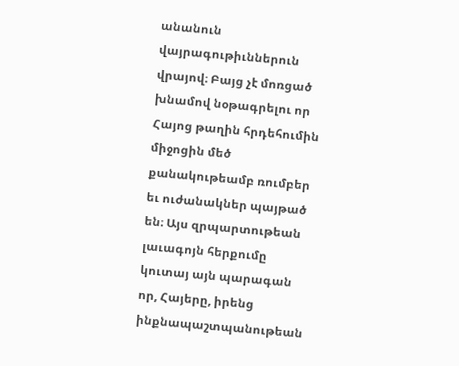անանուն վայրագութիւններուն վրայով։ Բայց չէ մոռցած խնամով նօթագրելու որ Հայոց թաղին հրդեհումին միջոցին մեծ քանակութեամբ ռումբեր եւ ուժանակներ պայթած են։ Այս զրպարտութեան լաւագոյն հերքումը կուտայ այն պարագան որ, Հայերը, իրենց ինքնապաշտպանութեան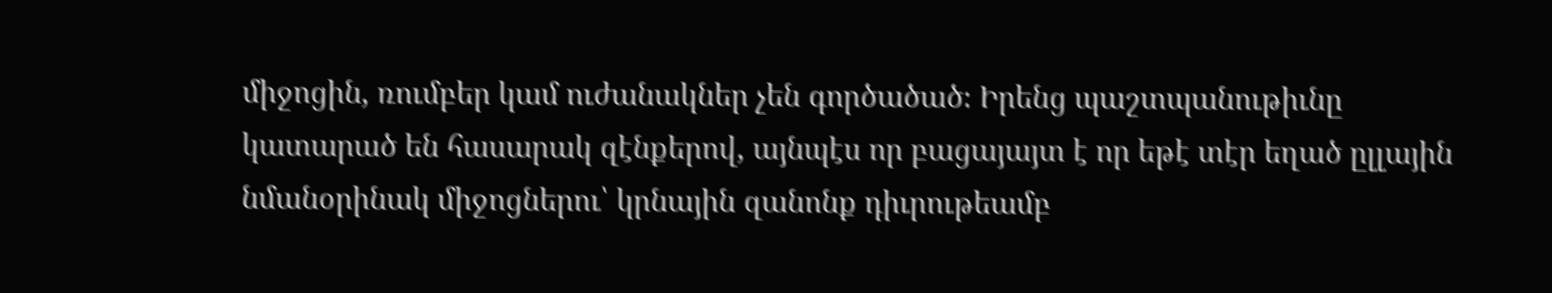միջոցին, ռումբեր կամ ուժանակներ չեն գործածած։ Իրենց պաշտպանութիւնը կատարած են հասարակ զէնքերով, այնպէս որ բացայայտ է որ եթէ տէր եղած ըլլային նմանօրինակ միջոցներու՝ կրնային զանոնք դիւրութեամբ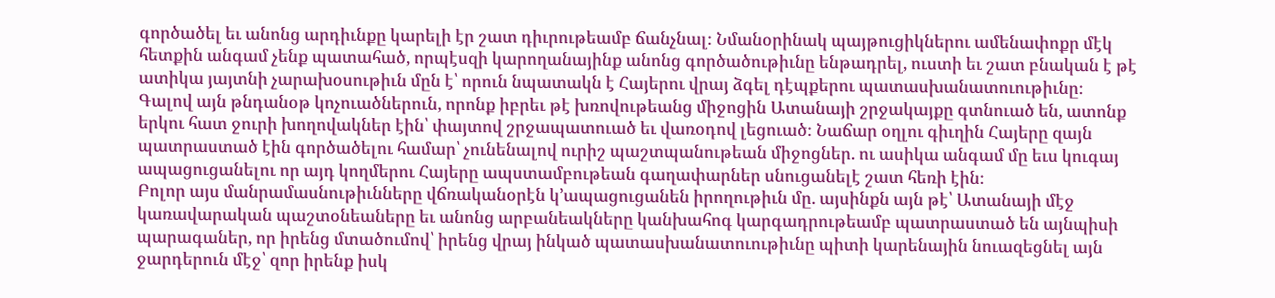գործածել եւ անոնց արդիւնքը կարելի էր շատ դիւրութեամբ ճանչնալ։ Նմանօրինակ պայթուցիկներու ամենափոքր մէկ հետքին անգամ չենք պատահած, որպէսզի կարողանայինք անոնց գործածութիւնը ենթադրել, ուստի եւ շատ բնական է թէ ատիկա յայտնի չարախօսութիւն մըն է՝ որուն նպատակն է Հայերու վրայ ձգել դէպքերու պատասխանատուութիւնը։
Գալով այն թնդանօթ կոչուածներուն, որոնք իբրեւ թէ խռովութեանց միջոցին Ատանայի շրջակայքը գտնուած են, ատոնք երկու հատ ջուրի խողովակներ էին՝ փայտով շրջապատուած եւ վառօդով լեցուած։ Նաճար օղլու գիւղին Հայերը զայն պատրաստած էին գործածելու համար՝ չունենալով ուրիշ պաշտպանութեան միջոցներ. ու ասիկա անգամ մը եւս կուգայ ապացուցանելու որ այդ կողմերու Հայերը ապստամբութեան գաղափարներ սնուցանելէ շատ հեռի էին։
Բոլոր այս մանրամասնութիւնները վճռականօրէն կ՚ապացուցանեն իրողութիւն մը. այսինքն այն թէ՝ Ատանայի մէջ կառավարական պաշտօնեաները եւ անոնց արբանեակները կանխահոգ կարգադրութեամբ պատրաստած են այնպիսի պարագաներ, որ իրենց մտածումով՝ իրենց վրայ ինկած պատասխանատուութիւնը պիտի կարենային նուազեցնել այն ջարդերուն մէջ՝ զոր իրենք իսկ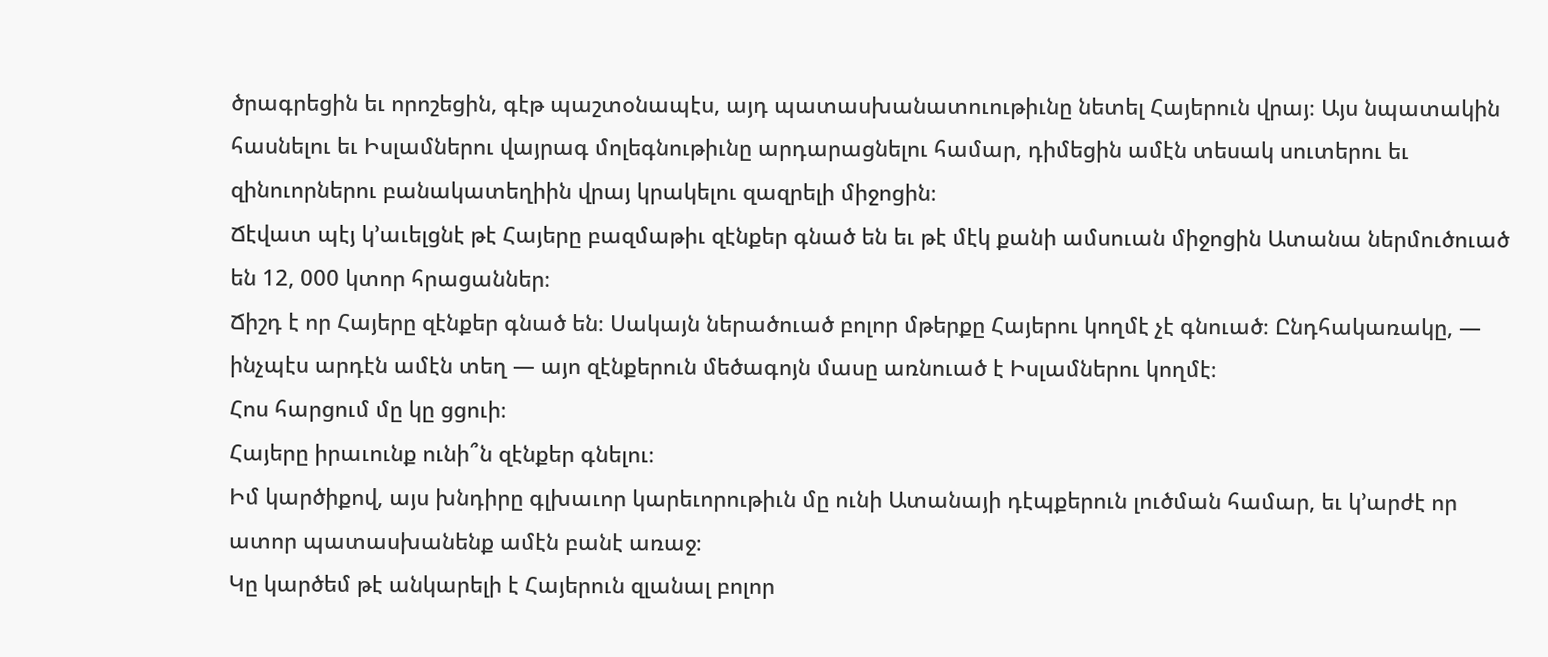ծրագրեցին եւ որոշեցին, գէթ պաշտօնապէս, այդ պատասխանատուութիւնը նետել Հայերուն վրայ։ Այս նպատակին հասնելու եւ Իսլամներու վայրագ մոլեգնութիւնը արդարացնելու համար, դիմեցին ամէն տեսակ սուտերու եւ զինուորներու բանակատեղիին վրայ կրակելու զազրելի միջոցին։
Ճէվատ պէյ կ՚աւելցնէ թէ Հայերը բազմաթիւ զէնքեր գնած են եւ թէ մէկ քանի ամսուան միջոցին Ատանա ներմուծուած են 12, 000 կտոր հրացաններ։
Ճիշդ է որ Հայերը զէնքեր գնած են։ Սակայն ներածուած բոլոր մթերքը Հայերու կողմէ չէ գնուած։ Ընդհակառակը, — ինչպէս արդէն ամէն տեղ — այո զէնքերուն մեծագոյն մասը առնուած է Իսլամներու կողմէ։
Հոս հարցում մը կը ցցուի։
Հայերը իրաւունք ունի՞ն զէնքեր գնելու։
Իմ կարծիքով, այս խնդիրը գլխաւոր կարեւորութիւն մը ունի Ատանայի դէպքերուն լուծման համար, եւ կ՚արժէ որ ատոր պատասխանենք ամէն բանէ առաջ։
Կը կարծեմ թէ անկարելի է Հայերուն զլանալ բոլոր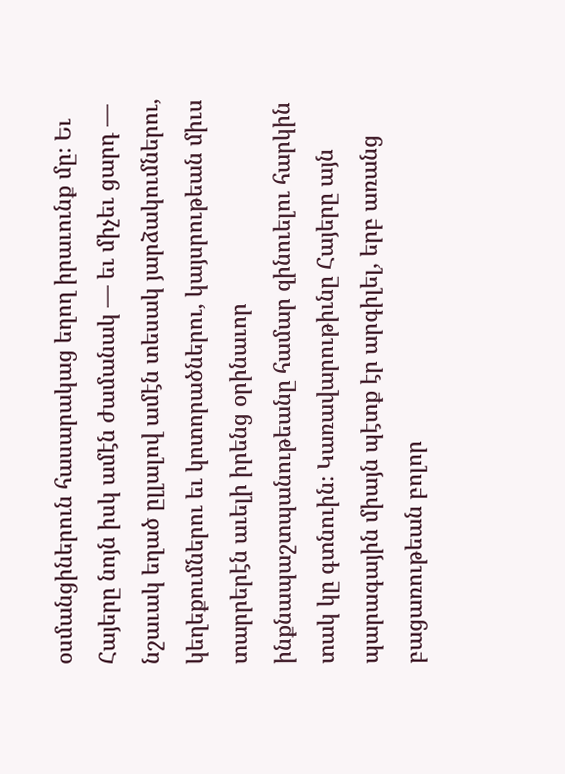օսմանցիներուն հասարակաց եղող իրաւունք մը։ Եւ Հայերը նոյն իսկ ամէն ժամանակ — եւ միչեւ ցարդ — նշաւակ եղած ըլլալով ամէն տեսակ յարձակումներու, կեղեքումներու եւ կոտորածներու, կայսրութեան միւս տարրերէն աւելի իրենց օրինաւոր ինքնապաշտպանութեանը համար զինուելու հարկին տակ կը գտնուին։ Կառավարութիւնը Հայերը այն պարագային միայն պէտք էր արգիլել, երբ առանց բացառութեան բոլոր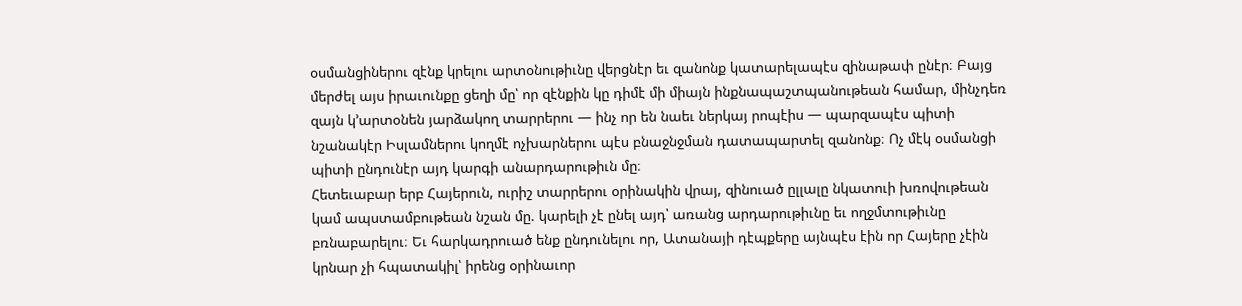օսմանցիներու զէնք կրելու արտօնութիւնը վերցնէր եւ զանոնք կատարելապէս զինաթափ ընէր։ Բայց մերժել այս իրաւունքը ցեղի մը՝ որ զէնքին կը դիմէ մի միայն ինքնապաշտպանութեան համար, մինչդեռ զայն կ՚արտօնեն յարձակող տարրերու — ինչ որ են նաեւ ներկայ րոպէիս — պարզապէս պիտի նշանակէր Իսլամներու կողմէ ոչխարներու պէս բնաջնջման դատապարտել զանոնք։ Ոչ մէկ օսմանցի պիտի ընդունէր այդ կարգի անարդարութիւն մը։
Հետեւաբար երբ Հայերուն, ուրիշ տարրերու օրինակին վրայ, զինուած ըլլալը նկատուի խռովութեան կամ ապստամբութեան նշան մը. կարելի չէ ընել այդ՝ առանց արդարութիւնը եւ ողջմտութիւնը բռնաբարելու։ Եւ հարկադրուած ենք ընդունելու որ, Ատանայի դէպքերը այնպէս էին որ Հայերը չէին կրնար չի հպատակիլ՝ իրենց օրինաւոր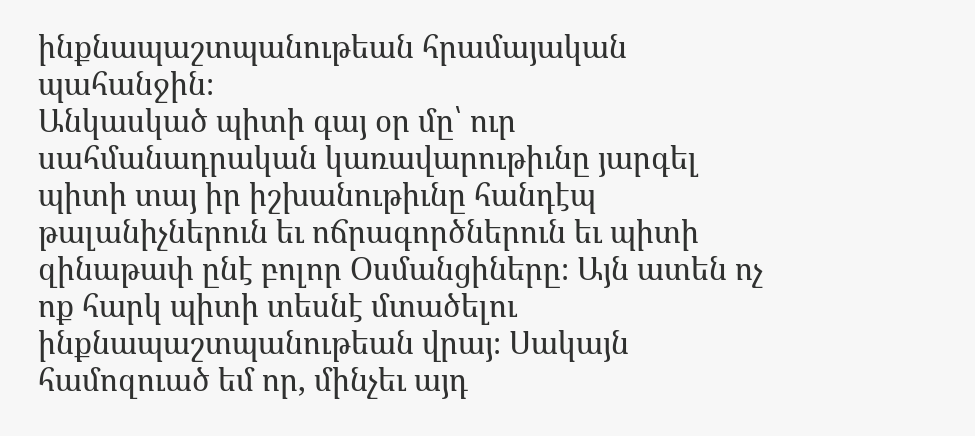ինքնապաշտպանութեան հրամայական պահանջին։
Անկասկած պիտի գայ օր մը՝ ուր սահմանադրական կառավարութիւնը յարգել պիտի տայ իր իշխանութիւնը հանդէպ թալանիչներուն եւ ոճրագործներուն եւ պիտի զինաթափ ընէ բոլոր Օսմանցիները։ Այն ատեն ոչ ոք հարկ պիտի տեսնէ մտածելու ինքնապաշտպանութեան վրայ։ Սակայն համոզուած եմ որ, մինչեւ այդ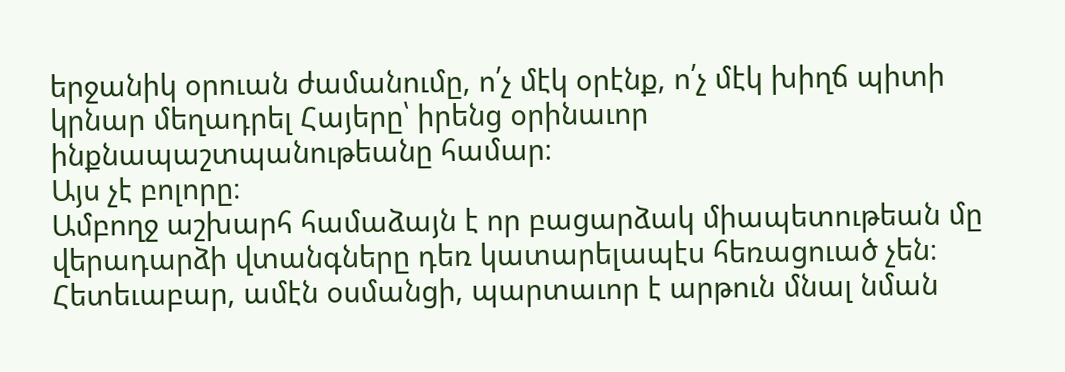երջանիկ օրուան ժամանումը, ո՛չ մէկ օրէնք, ո՛չ մէկ խիղճ պիտի կրնար մեղադրել Հայերը՝ իրենց օրինաւոր ինքնապաշտպանութեանը համար։
Այս չէ բոլորը։
Ամբողջ աշխարհ համաձայն է որ բացարձակ միապետութեան մը վերադարձի վտանգները դեռ կատարելապէս հեռացուած չեն։ Հետեւաբար, ամէն օսմանցի, պարտաւոր է արթուն մնալ նման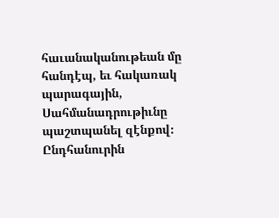հաւանականութեան մը հանդէպ, եւ հակառակ պարագային, Սահմանադրութիւնը պաշտպանել զէնքով։
Ընդհանուրին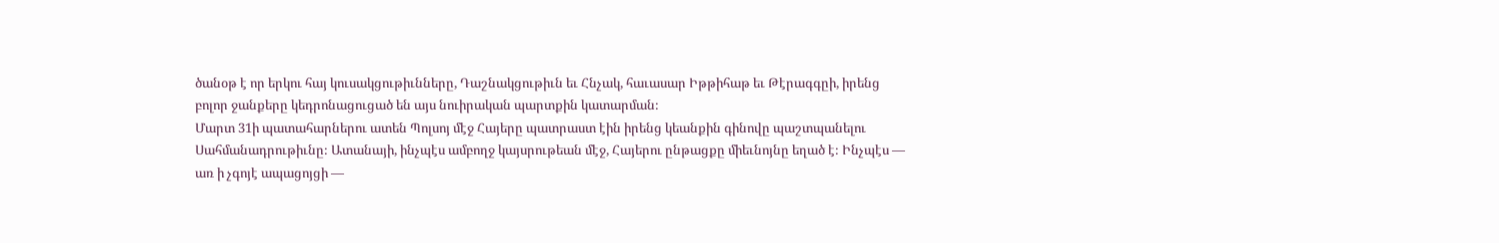ծանօթ է որ երկու հայ կուսակցութիւնները, Դաշնակցութիւն եւ Հնչակ, հաւասար Իթթիհաթ եւ Թէրագգըի, իրենց բոլոր ջանքերը կեդրոնացուցած են այս նուիրական պարտքին կատարման։
Մարտ 31ի պատահարներու ատեն Պոլսոյ մէջ Հայերը պատրաստ էին իրենց կեանքին գինովը պաշտպանելու Սահմանադրութիւնը։ Ատանայի, ինչպէս ամբողջ կայսրութեան մէջ, Հայերու ընթացքը միեւնոյնը եղած է։ Ինչպէս — առ ի չգոյէ ապացոյցի —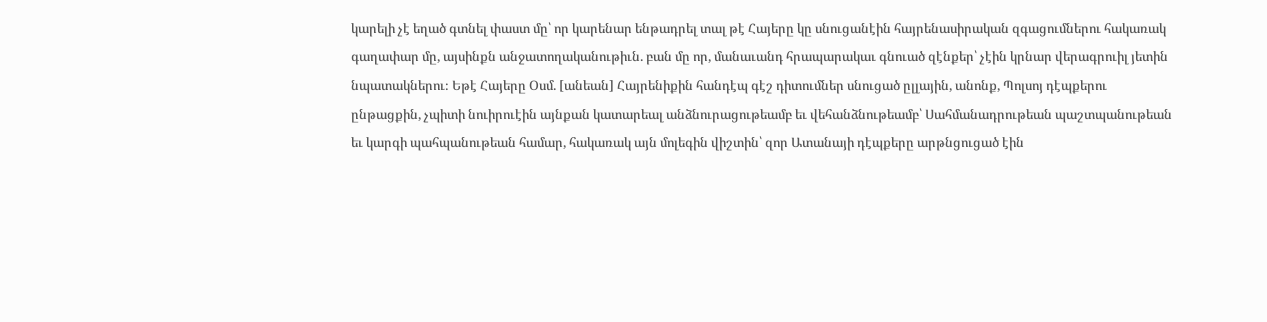կարելի չէ եղած գտնել փաստ մը՝ որ կարենար ենթադրել տալ թէ Հայերը կը սնուցանէին հայրենասիրական զգացումներու հակառակ գաղափար մը, այսինքն անջատողականութիւն. բան մը որ, մանաւանդ հրապարակաւ գնուած զէնքեր՝ չէին կրնար վերագրուիլ յետին նպատակներու։ Եթէ Հայերը Օսմ. [անեան] Հայրենիքին հանդէպ գէշ դիտումներ սնուցած ըլլային, անոնք, Պոլսոյ դէպքերու ընթացքին, չպիտի նուիրուէին այնքան կատարեալ անձնուրացութեամբ եւ վեհանձնութեամբ՝ Սահմանադրութեան պաշտպանութեան եւ կարգի պահպանութեան համար, հակառակ այն մոլեգին վիշտին՝ զոր Ատանայի դէպքերը արթնցուցած էին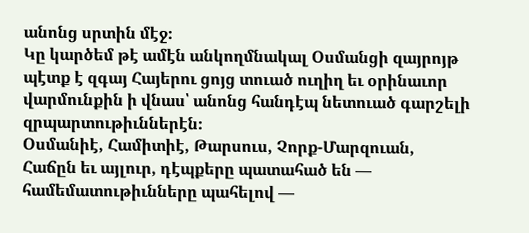անոնց սրտին մէջ։
Կը կարծեմ թէ ամէն անկողմնակալ Օսմանցի զայրոյթ պէտք է զգայ Հայերու ցոյց տուած ուղիղ եւ օրինաւոր վարմունքին ի վնաս՝ անոնց հանդէպ նետուած գարշելի զրպարտութիւններէն։
Օսմանիէ, Համիտիէ, Թարսուս, Չորք-Մարզուան, Հաճըն եւ այլուր, դէպքերը պատահած են — համեմատութիւնները պահելով —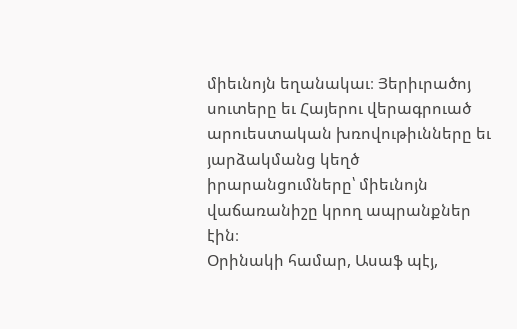միեւնոյն եղանակաւ։ Յերիւրածոյ սուտերը եւ Հայերու վերագրուած արուեստական խռովութիւնները եւ յարձակմանց կեղծ իրարանցումները՝ միեւնոյն վաճառանիշը կրող ապրանքներ էին։
Օրինակի համար, Ասաֆ պէյ,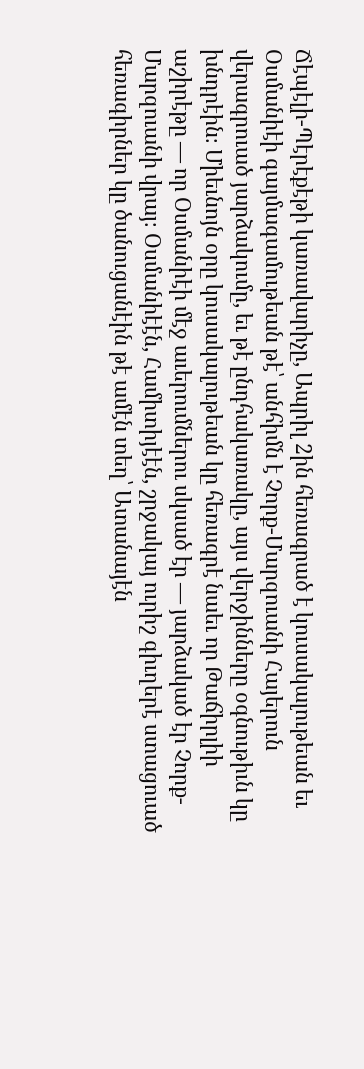Ճէպէլի-Պէրէքէթի կառավարիչը, Ապրիլ 2ին հեռագրած է կուսակալութեան եւ Օսմանիէի գայմագամութեան թէ՝ անհիմն է Չորք-Մարզուանի Հայերուն վերագրուած յարձակումը, եւ թէ ընդհակառակը, այս վերջինները օգնութիւն կը խնդրէին։ Միեւնոյն օրը կուսակալութեան կը հեռագրէ նաեւ որ Թաճիրլիի աշիրէթը — որ Օսմանիէի մէջ աւերումներու սկսած էր — յարձակած էր Չորք-Մարզուանի վրայ։ Օսմանիէէն, Համիտիյէէն, շրջակայ ուրիշ գիւղերէ ստացուած հեռագիրներ կը ծանուցանէին թէ ամէն տեղ՝ Ատանայէն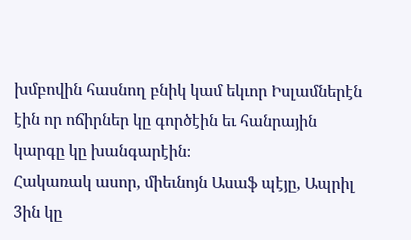խմբովին հասնող բնիկ կամ եկւոր Իսլամներէն էին որ ոճիրներ կը գործէին եւ հանրային կարգը կը խանգարէին։
Հակառակ ասոր, միեւնոյն Ասաֆ պէյը, Ապրիլ 3ին կը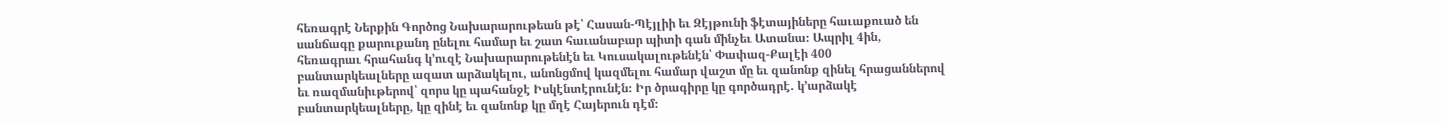հեռագրէ Ներքին Գործոց Նախարարութեան թէ՝ Հասան-Պէյլիի եւ Զէյթունի ֆէտայիները հաւաքուած են սանճագը քարուքանդ ընելու համար եւ շատ հաւանաբար պիտի գան մինչեւ Ատանա։ Ապրիլ 4ին, հեռագրաւ հրահանգ կ՚ուզէ Նախարարութենէն եւ Կուսակալութենէն՝ Փափազ-Քալէի 400 բանտարկեալները ազատ արձակելու, անոնցմով կազմելու համար վաշտ մը եւ զանոնք զինել հրացաններով եւ ռազմանիւթերով՝ զորս կը պահանջէ Իսկէնտէրունէն։ Իր ծրագիրը կը գործադրէ. կ՚արձակէ բանտարկեալները, կը զինէ եւ զանոնք կը մղէ Հայերուն դէմ։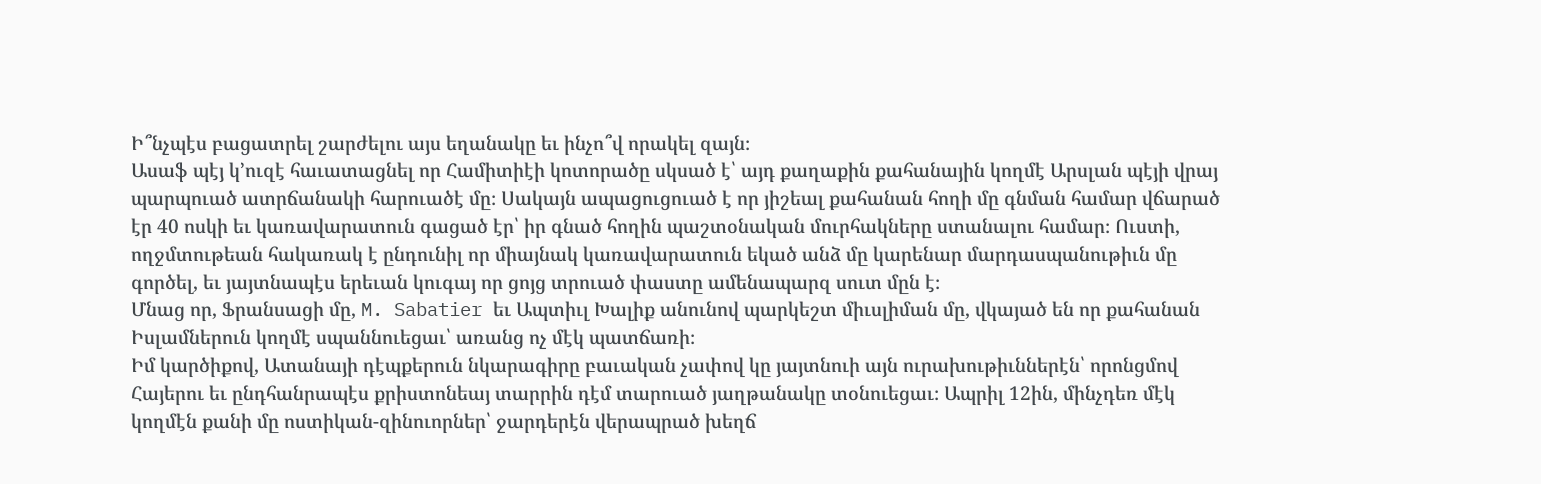Ի՞նչպէս բացատրել շարժելու այս եղանակը եւ ինչո՞վ որակել զայն։
Ասաֆ պէյ կ՚ուզէ հաւատացնել որ Համիտիէի կոտորածը սկսած է՝ այդ քաղաքին քահանային կողմէ Արսլան պէյի վրայ պարպուած ատրճանակի հարուածէ մը։ Սակայն ապացուցուած է որ յիշեալ քահանան հողի մը գնման համար վճարած էր 40 ոսկի եւ կառավարատուն գացած էր՝ իր գնած հողին պաշտօնական մուրհակները ստանալու համար։ Ուստի, ողջմտութեան հակառակ է ընդունիլ որ միայնակ կառավարատուն եկած անձ մը կարենար մարդասպանութիւն մը գործել, եւ յայտնապէս երեւան կուգայ որ ցոյց տրուած փաստը ամենապարզ սուտ մըն է։
Մնաց որ, Ֆրանսացի մը, M. Sabatier եւ Ապտիւլ Խալիք անունով պարկեշտ միւսլիման մը, վկայած են որ քահանան Իսլամներուն կողմէ սպաննուեցաւ՝ առանց ոչ մէկ պատճառի։
Իմ կարծիքով, Ատանայի դէպքերուն նկարագիրը բաւական չափով կը յայտնուի այն ուրախութիւններէն՝ որոնցմով Հայերու եւ ընդհանրապէս քրիստոնեայ տարրին դէմ տարուած յաղթանակը տօնուեցաւ։ Ապրիլ 12ին, մինչդեռ մէկ կողմէն քանի մը ոստիկան-զինուորներ՝ ջարդերէն վերապրած խեղճ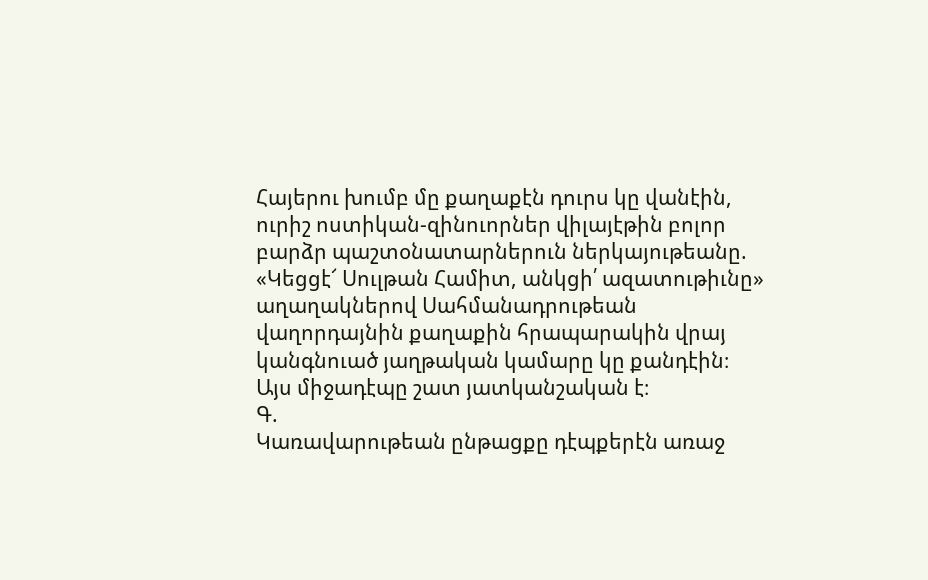Հայերու խումբ մը քաղաքէն դուրս կը վանէին, ուրիշ ոստիկան-զինուորներ վիլայէթին բոլոր բարձր պաշտօնատարներուն ներկայութեանը. «Կեցցէ՜ Սուլթան Համիտ, անկցի՛ ազատութիւնը» աղաղակներով Սահմանադրութեան վաղորդայնին քաղաքին հրապարակին վրայ կանգնուած յաղթական կամարը կը քանդէին։
Այս միջադէպը շատ յատկանշական է։
Գ.
Կառավարութեան ընթացքը դէպքերէն առաջ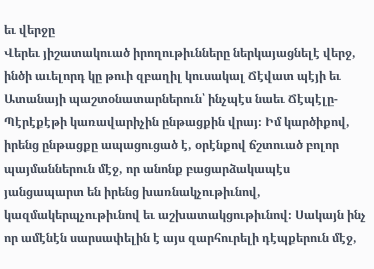եւ վերջը
Վերեւ յիշատակուած իրողութիւնները ներկայացնելէ վերջ, ինծի աւելորդ կը թուի զբաղիլ կուսակալ Ճէվատ պէյի եւ Ատանայի պաշտօնատարներուն՝ ինչպէս նաեւ Ճէպէլը-Պէրէքէթի կառավարիչին ընթացքին վրայ։ Իմ կարծիքով, իրենց ընթացքը ապացուցած է, օրէնքով ճշտուած բոլոր պայմաններուն մէջ, որ անոնք բացարձակապէս յանցապարտ են իրենց խառնակչութիւնով, կազմակերպչութիւնով եւ աշխատակցութիւնով։ Սակայն ինչ որ ամէնէն սարսափելին է այս զարհուրելի դէպքերուն մէջ,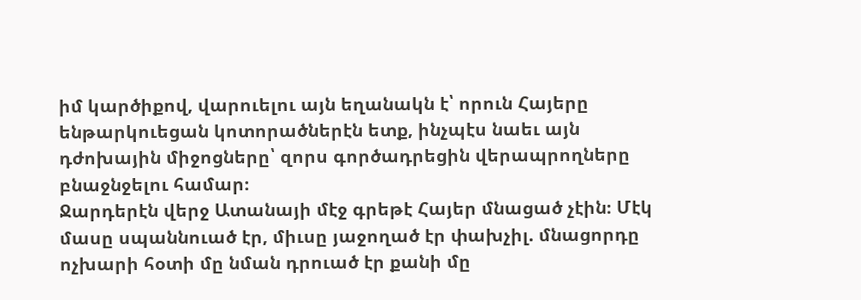իմ կարծիքով, վարուելու այն եղանակն է՝ որուն Հայերը ենթարկուեցան կոտորածներէն ետք, ինչպէս նաեւ այն դժոխային միջոցները՝ զորս գործադրեցին վերապրողները բնաջնջելու համար։
Ջարդերէն վերջ Ատանայի մէջ գրեթէ Հայեր մնացած չէին։ Մէկ մասը սպաննուած էր, միւսը յաջողած էր փախչիլ. մնացորդը ոչխարի հօտի մը նման դրուած էր քանի մը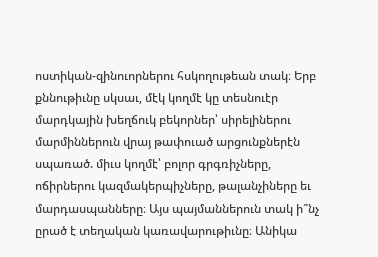ոստիկան-զինուորներու հսկողութեան տակ։ Երբ քննութիւնը սկսաւ, մէկ կողմէ կը տեսնուէր մարդկային խեղճուկ բեկորներ՝ սիրելիներու մարմիններուն վրայ թափուած արցունքներէն սպառած. միւս կողմէ՝ բոլոր գրգռիչները, ոճիրներու կազմակերպիչները, թալանչիները եւ մարդասպանները։ Այս պայմաններուն տակ ի՞նչ ըրած է տեղական կառավարութիւնը։ Անիկա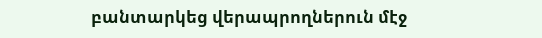բանտարկեց վերապրողներուն մէջ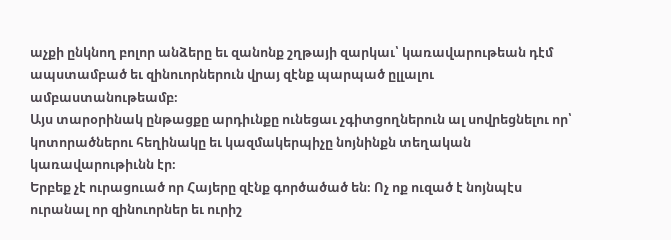աչքի ընկնող բոլոր անձերը եւ զանոնք շղթայի զարկաւ՝ կառավարութեան դէմ ապստամբած եւ զինուորներուն վրայ զէնք պարպած ըլլալու ամբաստանութեամբ։
Այս տարօրինակ ընթացքը արդիւնքը ունեցաւ չգիտցողներուն ալ սովրեցնելու որ՝ կոտորածներու հեղինակը եւ կազմակերպիչը նոյնինքն տեղական կառավարութիւնն էր։
Երբեք չէ ուրացուած որ Հայերը զէնք գործածած են։ Ոչ ոք ուզած է նոյնպէս ուրանալ որ զինուորներ եւ ուրիշ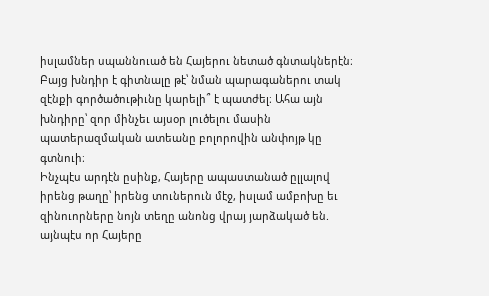իսլամներ սպաննուած են Հայերու նետած գնտակներէն։ Բայց խնդիր է գիտնալը թէ՝ նման պարագաներու տակ զէնքի գործածութիւնը կարելի՞ է պատժել։ Ահա այն խնդիրը՝ զոր մինչեւ այսօր լուծելու մասին պատերազմական ատեանը բոլորովին անփոյթ կը գտնուի։
Ինչպէս արդէն ըսինք, Հայերը ապաստանած ըլլալով իրենց թաղը՝ իրենց տուներուն մէջ, իսլամ ամբոխը եւ զինուորները նոյն տեղը անոնց վրայ յարձակած են. այնպէս որ Հայերը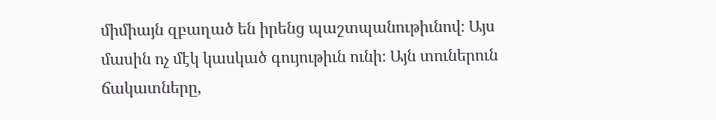միմիայն զբաղած են իրենց պաշտպանութիւնով։ Այս մասին ոչ մէկ կասկած գույութիւն ունի։ Այն տուներուն ճակատները,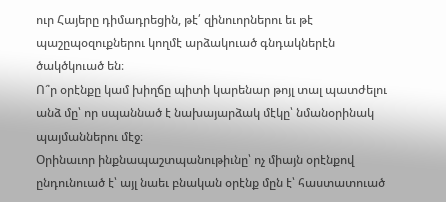ուր Հայերը դիմադրեցին, թէ՛ զինուորներու եւ թէ պաշըպօզուքներու կողմէ արձակուած գնդակներէն ծակծկուած են։
Ո՞ր օրէնքը կամ խիղճը պիտի կարենար թոյլ տալ պատժելու անձ մը՝ որ սպաննած է նախայարձակ մէկը՝ նմանօրինակ պայմաններու մէջ։
Օրինաւոր ինքնապաշտպանութիւնը՝ ոչ միայն օրէնքով ընդունուած է՝ այլ նաեւ բնական օրէնք մըն է՝ հաստատուած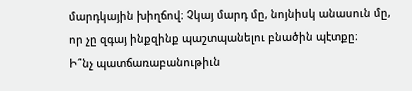մարդկային խիղճով։ Չկայ մարդ մը, նոյնիսկ անասուն մը, որ չը զգայ ինքզինք պաշտպանելու բնածին պէտքը։
Ի՞նչ պատճառաբանութիւն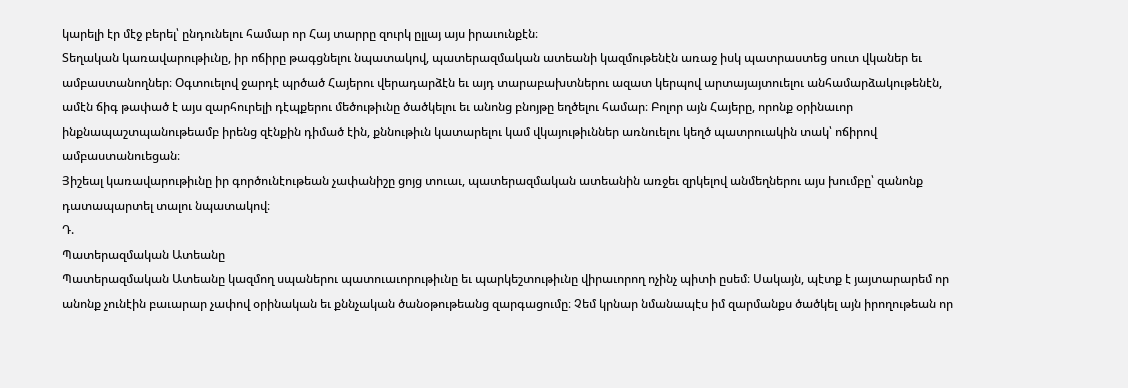կարելի էր մէջ բերել՝ ընդունելու համար որ Հայ տարրը զուրկ ըլլայ այս իրաւունքէն։
Տեղական կառավարութիւնը, իր ոճիրը թագցնելու նպատակով, պատերազմական ատեանի կազմութենէն առաջ իսկ պատրաստեց սուտ վկաներ եւ ամբաստանողներ։ Օգտուելով ջարդէ պրծած Հայերու վերադարձէն եւ այդ տարաբախտներու ազատ կերպով արտայայտուելու անհամարձակութենէն, ամէն ճիգ թափած է այս զարհուրելի դէպքերու մեծութիւնը ծածկելու եւ անոնց բնոյթը եղծելու համար։ Բոլոր այն Հայերը, որոնք օրինաւոր ինքնապաշտպանութեամբ իրենց զէնքին դիմած էին, քննութիւն կատարելու կամ վկայութիւններ առնուելու կեղծ պատրուակին տակ՝ ոճիրով ամբաստանուեցան։
Յիշեալ կառավարութիւնը իր գործունէութեան չափանիշը ցոյց տուաւ, պատերազմական ատեանին առջեւ զրկելով անմեղներու այս խումբը՝ զանոնք դատապարտել տալու նպատակով։
Դ.
Պատերազմական Ատեանը
Պատերազմական Ատեանը կազմող սպաներու պատուաւորութիւնը եւ պարկեշտութիւնը վիրաւորող ոչինչ պիտի ըսեմ։ Սակայն, պէտք է յայտարարեմ որ անոնք չունէին բաւարար չափով օրինական եւ քննչական ծանօթութեանց զարգացումը։ Չեմ կրնար նմանապէս իմ զարմանքս ծածկել այն իրողութեան որ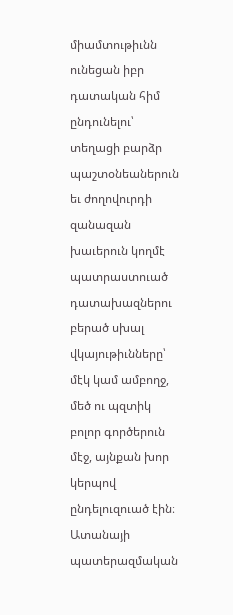միամտութիւնն ունեցան իբր դատական հիմ ընդունելու՝ տեղացի բարձր պաշտօնեաներուն եւ ժողովուրդի զանազան խաւերուն կողմէ պատրաստուած դատախազներու բերած սխալ վկայութիւնները՝ մէկ կամ ամբողջ, մեծ ու պզտիկ բոլոր գործերուն մէջ, այնքան խոր կերպով ընդելուզուած էին։
Ատանայի պատերազմական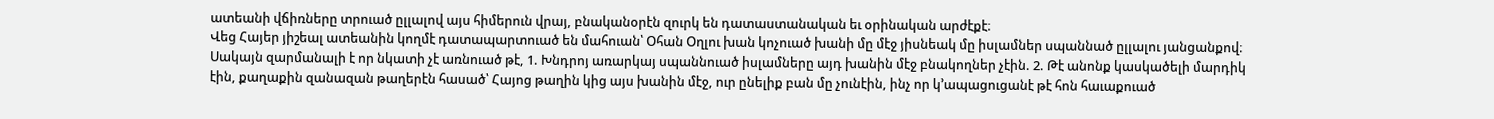ատեանի վճիռները տրուած ըլլալով այս հիմերուն վրայ, բնականօրէն զուրկ են դատաստանական եւ օրինական արժէքէ։
Վեց Հայեր յիշեալ ատեանին կողմէ դատապարտուած են մահուան՝ Օհան Օղլու խան կոչուած խանի մը մէջ յիսնեակ մը իսլամներ սպաննած ըլլալու յանցանքով։ Սակայն զարմանալի է որ նկատի չէ առնուած թէ, 1. Խնդրոյ առարկայ սպաննուած իսլամները այդ խանին մէջ բնակողներ չէին. 2. Թէ անոնք կասկածելի մարդիկ էին, քաղաքին զանազան թաղերէն հասած՝ Հայոց թաղին կից այս խանին մէջ, ուր ընելիք բան մը չունէին, ինչ որ կ՚ապացուցանէ թէ հոն հաւաքուած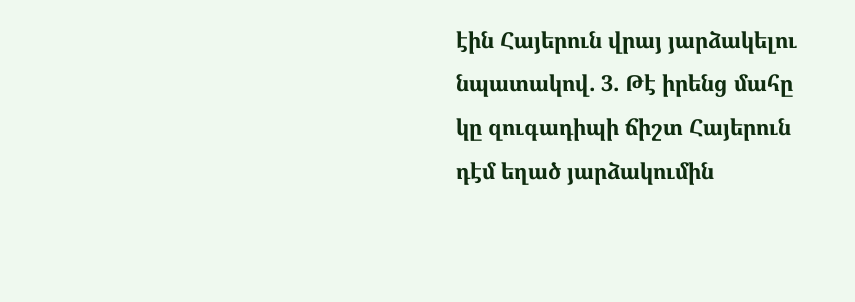էին Հայերուն վրայ յարձակելու նպատակով. 3. Թէ իրենց մահը կը զուգադիպի ճիշտ Հայերուն դէմ եղած յարձակումին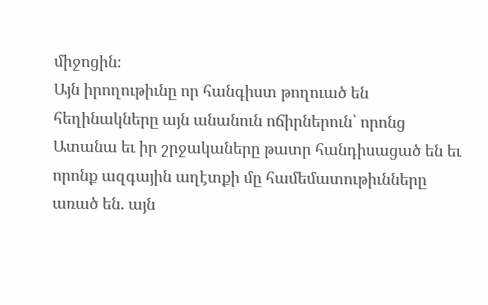միջոցին։
Այն իրողութիւնը որ հանգիստ թողուած են հեղինակները այն անանուն ոճիրներուն՝ որոնց Ատանա եւ իր շրջակաները թատր հանդիսացած են եւ որոնք ազգային աղէտքի մը համեմատութիւնները առած են. այն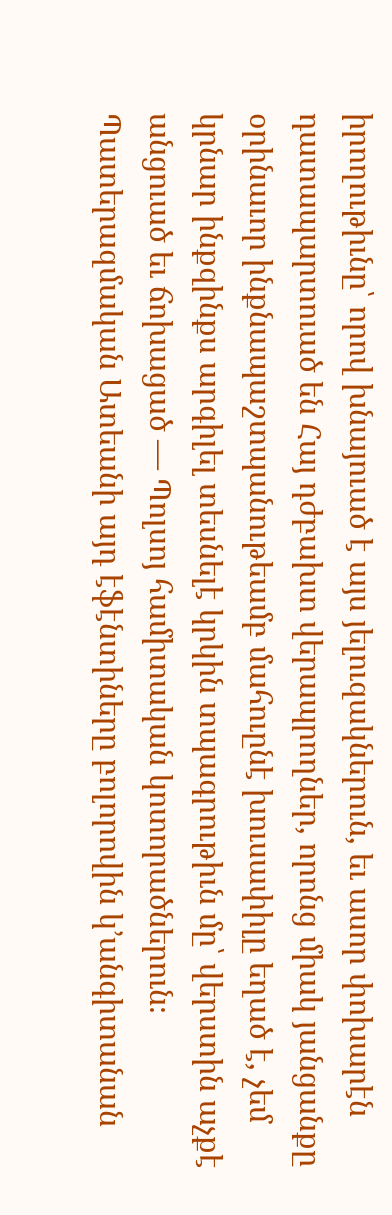իրողութիւնը՝ որով խնայուած է այս յելուզակներուն, եւ ասոր փոխարէն դատապարտուած են Հայ դժբախտ վերապրողներ, որոնց միակ յանցանքը օրինաւոր ինքնապաշտպանութեամբ մահուընէ խուսափիլը եղած է, չեմ կրնար ինքզինքս արգիլել տեսնելէ կրկին տպագրութիւն մը՝ վերստին աչքէ անցուած եւ ճոխացած — Պոլսոյ համիտական կոտորածներուն։
Պատերազմական Ատեանի այդ էֆէնտիները բոլորովին կ՚անգիտանան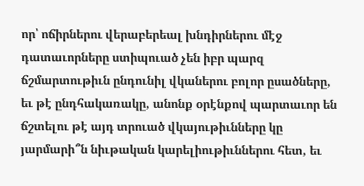որ՝ ոճիրներու վերաբերեալ խնդիրներու մէջ դատաւորները ստիպուած չեն իբր պարզ ճշմարտութիւն ընդունիլ վկաներու բոլոր ըսածները, եւ թէ ընդհակառակը, անոնք օրէնքով պարտաւոր են ճշտելու թէ այդ տրուած վկայութիւնները կը յարմարի՞ն նիւթական կարելիութիւններու հետ, եւ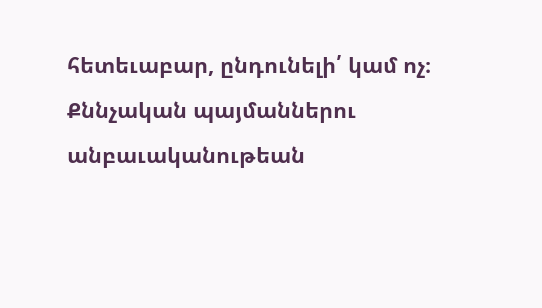հետեւաբար, ընդունելի՛ կամ ոչ։
Քննչական պայմաններու անբաւականութեան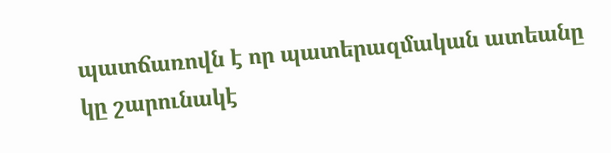պատճառովն է որ պատերազմական ատեանը կը շարունակէ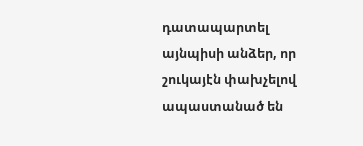դատապարտել այնպիսի անձեր, որ շուկայէն փախչելով ապաստանած են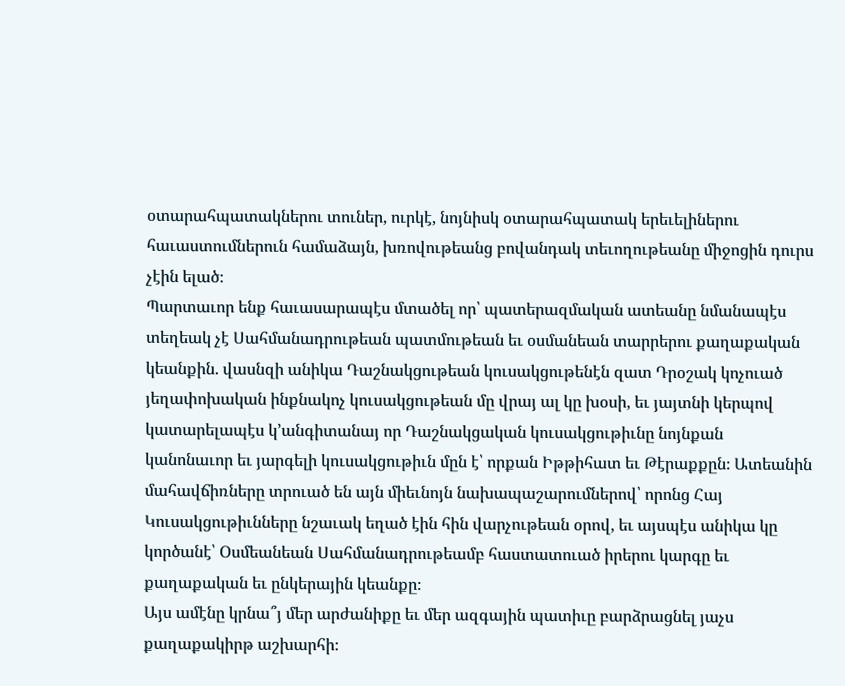օտարահպատակներու տուներ, ուրկէ, նոյնիսկ օտարահպատակ երեւելիներու հաւաստումներուն համաձայն, խռովութեանց բովանդակ տեւողութեանը միջոցին դուրս չէին ելած։
Պարտաւոր ենք հաւասարապէս մտածել որ՝ պատերազմական ատեանը նմանապէս տեղեակ չէ Սահմանադրութեան պատմութեան եւ օսմանեան տարրերու քաղաքական կեանքին. վասնզի անիկա Դաշնակցութեան կուսակցութենէն զատ Դրօշակ կոչուած յեղափոխական ինքնակոչ կուսակցութեան մը վրայ ալ կը խօսի, եւ յայտնի կերպով կատարելապէս կ՚անգիտանայ որ Դաշնակցական կուսակցութիւնը նոյնքան կանոնաւոր եւ յարգելի կուսակցութիւն մըն է՝ որքան Իթթիհատ եւ Թէրաքքըն։ Ատեանին մահավճիռները տրուած են այն միեւնոյն նախապաշարումներով՝ որոնց Հայ Կուսակցութիւնները նշաւակ եղած էին հին վարչութեան օրով, եւ այսպէս անիկա կը կործանէ՝ Օսմեանեան Սահմանադրութեամբ հաստատուած իրերու կարգը եւ քաղաքական եւ ընկերային կեանքը։
Այս ամէնը կրնա՞յ մեր արժանիքը եւ մեր ազգային պատիւը բարձրացնել յաչս քաղաքակիրթ աշխարհի։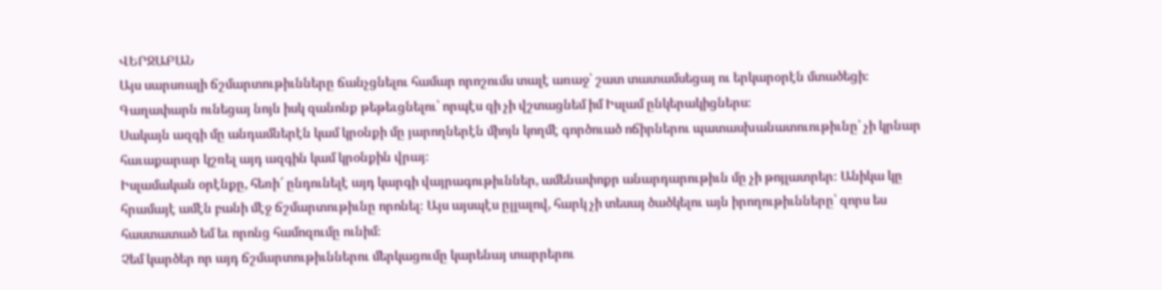ՎԵՐՋԱԲԱՆ
Այս սարսռալի ճշմարտութիւնները ճանչցնելու համար որոշումս տալէ առաջ՝ շատ տատամսեցայ ու երկարօրէն մտածեցի։ Գաղափարն ունեցայ նոյն իսկ զանոնք թեթեւցնելու՝ որպէս զի չի վշտացնեմ իմ Իսլամ ընկերակիցներս։
Սակայն ազգի մը անդամներէն կամ կրօնքի մը յարողներէն միոյն կողմէ գործուած ոճիրներու պատասխանատուութիւնը՝ չի կրնար հաւաքարար կշռել այդ ազգին կամ կրօնքին վրայ։
Իսլամական օրէնքը, հեռի՜ ընդունելէ այդ կարգի վայրագութիւններ, ամենափոքր անարդարութիւն մը չի թոյլատրեր։ Անիկա կը հրամայէ ամէն բանի մէջ ճշմարտութիւնը որոնել։ Այս այսպէս ըլլալով, հարկ չի տեսայ ծածկելու այն իրողութիւնները՝ զորս ես հաստատած եմ եւ որոնց համոզումը ունիմ։
Չեմ կարծեր որ այդ ճշմարտութիւններու մերկացումը կարենայ տարրերու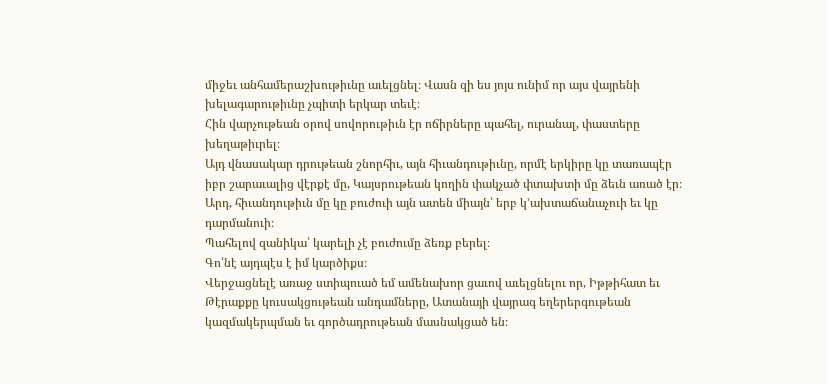միջեւ անհամերաշխութիւնը աւելցնել։ Վասն զի ես յոյս ունիմ որ այս վայրենի խելագարութիւնը չպիտի երկար տեւէ։
Հին վարչութեան օրով սովորութիւն էր ոճիրները պահել, ուրանալ, փաստերը խեղաթիւրել։
Այդ վնասակար դրութեան շնորհիւ, այն հիւանդութիւնը, որմէ երկիրը կը տառապէր իբր շարաւալից վէրքէ մը, Կայսրութեան կողին փակչած փտախտի մը ձեւն առած էր։
Արդ, հիւանդութիւն մը կը բուժուի այն ատեն միայն՝ երբ կ՚ախտաճանաչուի եւ կը դարմանուի։
Պահելով զանիկա՝ կարելի չէ բուժումը ձեռք բերել։
Գո՛նէ այդպէս է իմ կարծիքս։
Վերջացնելէ առաջ ստիպուած եմ ամենախոր ցաւով աւելցնելու որ, Իթթիհատ եւ Թէրաքքը կուսակցութեան անդամները, Ատանայի վայրագ եղերերգութեան կազմակերպման եւ գործադրութեան մասնակցած են։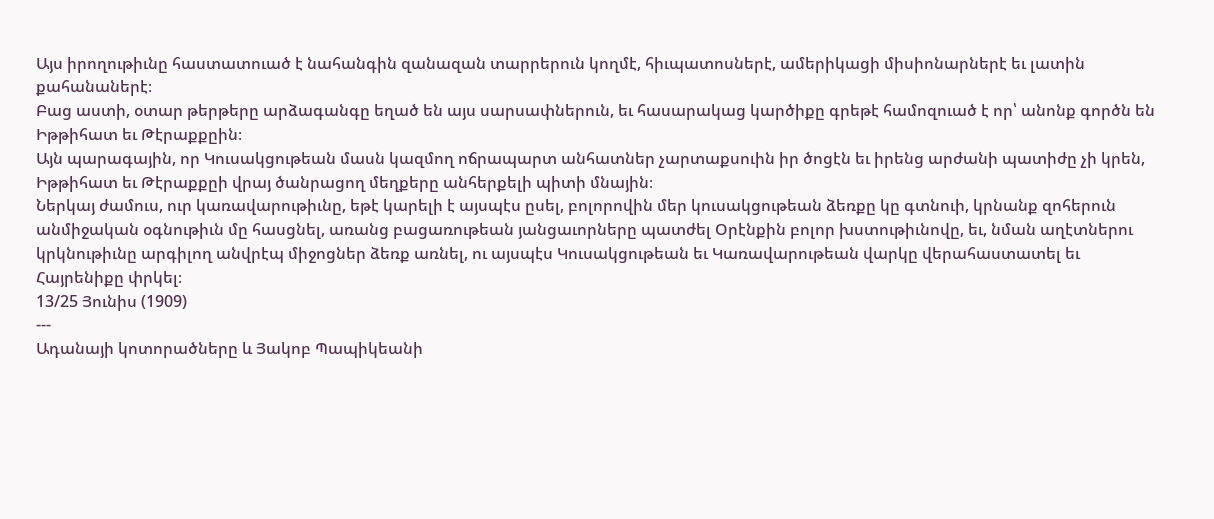Այս իրողութիւնը հաստատուած է նահանգին զանազան տարրերուն կողմէ, հիւպատոսներէ, ամերիկացի միսիոնարներէ եւ լատին քահանաներէ։
Բաց աստի, օտար թերթերը արձագանգը եղած են այս սարսափներուն, եւ հասարակաց կարծիքը գրեթէ համոզուած է որ՝ անոնք գործն են Իթթիհատ եւ Թէրաքքըին։
Այն պարագային, որ Կուսակցութեան մասն կազմող ոճրապարտ անհատներ չարտաքսուին իր ծոցէն եւ իրենց արժանի պատիժը չի կրեն, Իթթիհատ եւ Թէրաքքըի վրայ ծանրացող մեղքերը անհերքելի պիտի մնային։
Ներկայ ժամուս, ուր կառավարութիւնը, եթէ կարելի է այսպէս ըսել, բոլորովին մեր կուսակցութեան ձեռքը կը գտնուի, կրնանք զոհերուն անմիջական օգնութիւն մը հասցնել, առանց բացառութեան յանցաւորները պատժել Օրէնքին բոլոր խստութիւնովը, եւ, նման աղէտներու կրկնութիւնը արգիլող անվրէպ միջոցներ ձեռք առնել, ու այսպէս Կուսակցութեան եւ Կառավարութեան վարկը վերահաստատել եւ Հայրենիքը փրկել։
13/25 Յունիս (1909)
---
Ադանայի կոտորածները և Յակոբ Պապիկեանի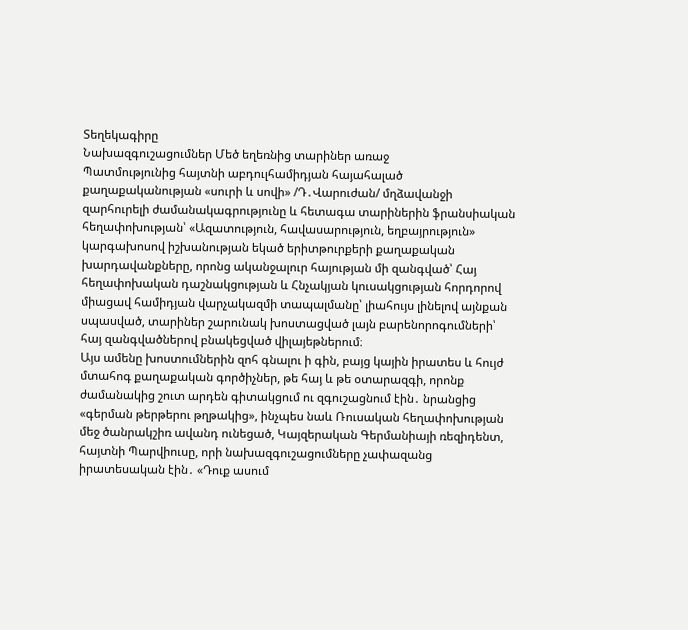Տեղեկագիրը
Նախազգուշացումներ Մեծ եղեռնից տարիներ առաջ
Պատմությունից հայտնի աբդուլհամիդյան հայահալած քաղաքականության «սուրի և սովի» /Դ․Վարուժան/ մղձավանջի զարհուրելի ժամանակագրությունը և հետագա տարիներին ֆրանսիական հեղափոխության՝ «Ազատություն, հավասարություն, եղբայրություն» կարգախոսով իշխանության եկած երիտթուրքերի քաղաքական խարդավանքները, որոնց ականջալուր հայության մի զանգված՝ Հայ հեղափոխական դաշնակցության և Հնչակյան կուսակցության հորդորով միացավ համիդյան վարչակազմի տապալմանը՝ լիահույս լինելով այնքան սպասված, տարիներ շարունակ խոստացված լայն բարենորոգումների՝ հայ զանգվածներով բնակեցված վիլայեթներում։
Այս ամենը խոստումներին զոհ գնալու ի գին, բայց կային իրատես և հույժ մտահոգ քաղաքական գործիչներ, թե հայ և թե օտարազգի, որոնք ժամանակից շուտ արդեն գիտակցում ու զգուշացնում էին․ նրանցից «գերման թերթերու թղթակից», ինչպես նաև Ռուսական հեղափոխության մեջ ծանրակշիռ ավանդ ունեցած, Կայզերական Գերմանիայի ռեզիդենտ, հայտնի Պարվիուսը, որի նախազգուշացումները չափազանց իրատեսական էին․ «Դուք ասում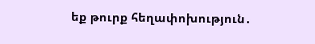եք թուրք հեղափոխություն․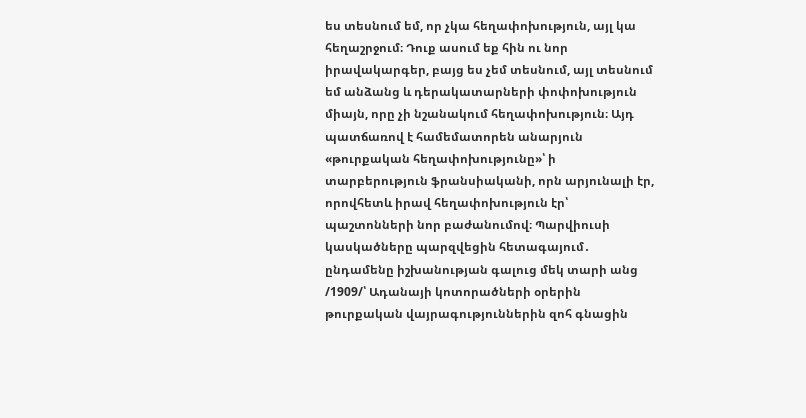ես տեսնում եմ, որ չկա հեղափոխություն, այլ կա հեղաշրջում։ Դուք ասում եք հին ու նոր իրավակարգեր, բայց ես չեմ տեսնում, այլ տեսնում եմ անձանց և դերակատարների փոփոխություն միայն, որը չի նշանակում հեղափոխություն։ Այդ պատճառով է համեմատորեն անարյուն «թուրքական հեղափոխությունը»՝ ի տարբերություն ֆրանսիականի, որն արյունալի էր, որովհետև իրավ հեղափոխություն էր՝ պաշտոնների նոր բաժանումով։ Պարվիուսի կասկածները պարզվեցին հետագայում․ ընդամենը իշխանության գալուց մեկ տարի անց /1909/՝ Ադանայի կոտորածների օրերին թուրքական վայրագություններին զոհ գնացին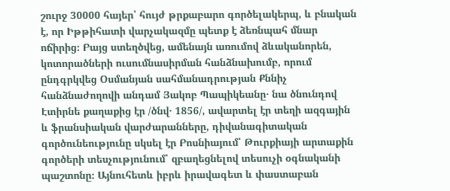շուրջ 30000 հայեր՝ հույժ թրքաբարո գործելակերպ, և բնական է, որ Իթթիհատի վարչակազմը պետք է ձեռնպահ մնար ոճիրից։ Բայց ստեղծվեց, ամենայն առումով ձևականորեն, կոտորածների ուսումնասիրման հանձնախումբ, որում ընդգրկվեց Օսմանյան սահմանադրության Քննիչ հանձնաժողովի անդամ Յակոբ Պապիկեանը․ նա ծնունդով Էտիրնե քաղաքից էր /ծնվ․ 1856/, ավարտել էր տեղի ազգային և ֆրանսիական վարժարանները, դիվանագիտական գործունեությունը սկսել էր Բոսնիայում՝ Թուրքիայի արտաքին գործերի տեսչությունում՝ զբաղեցնելով տեսուչի օգնականի պաշտոնը։ Այնուհետև իբրև իրավագետ և փաստաբան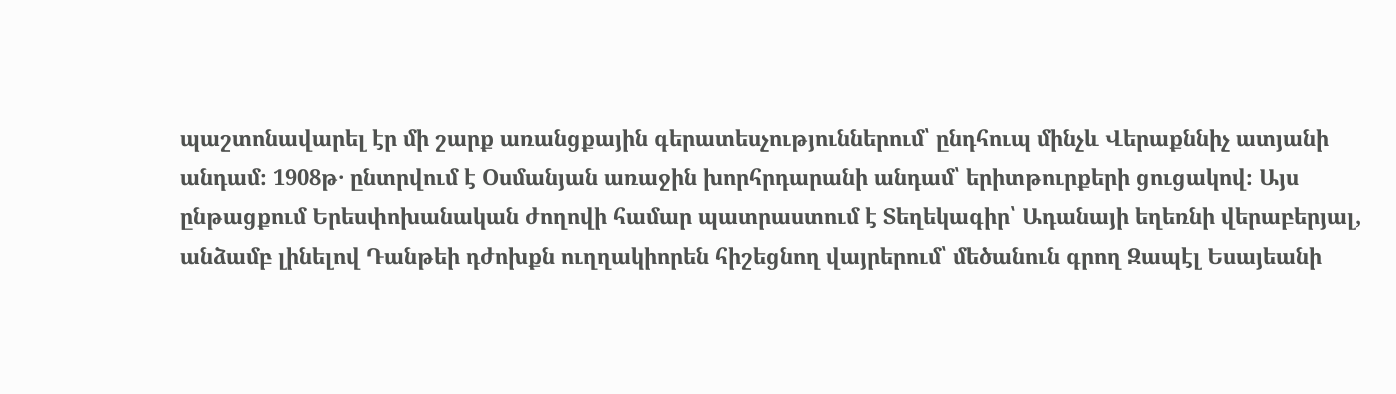պաշտոնավարել էր մի շարք առանցքային գերատեսչություններում՝ ընդհուպ մինչև Վերաքննիչ ատյանի անդամ։ 1908թ․ ընտրվում է Օսմանյան առաջին խորհրդարանի անդամ՝ երիտթուրքերի ցուցակով։ Այս ընթացքում Երեսփոխանական ժողովի համար պատրաստում է Տեղեկագիր՝ Ադանայի եղեռնի վերաբերյալ, անձամբ լինելով Դանթեի դժոխքն ուղղակիորեն հիշեցնող վայրերում՝ մեծանուն գրող Զապէլ Եսայեանի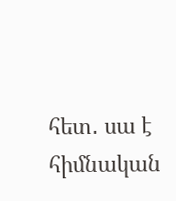հետ․ սա է հիմնական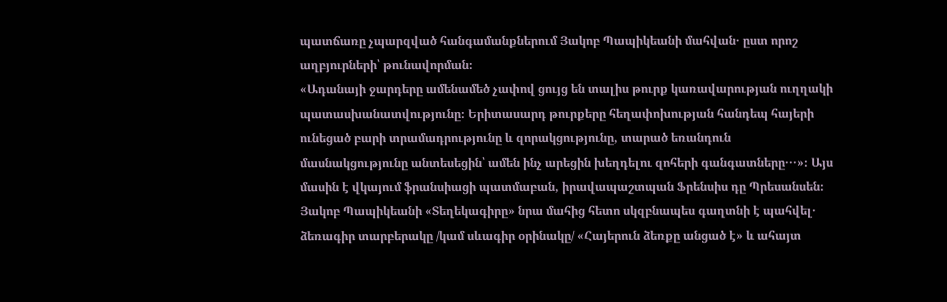պատճառը չպարզված հանգամանքներում Յակոբ Պապիկեանի մահվան․ ըստ որոշ աղբյուրների՝ թունավորման։
«Ադանայի ջարդերը ամենամեծ չափով ցույց են տալիս թուրք կառավարության ուղղակի պատասխանատվությունը։ Երիտասարդ թուրքերը հեղափոխության հանդեպ հայերի ունեցած բարի տրամադրությունը և զորակցությունը, տարած եռանդուն մասնակցությունը անտեսեցին՝ ամեն ինչ արեցին խեղդելու զոհերի գանգատները․․․»։ Այս մասին է վկայում ֆրանսիացի պատմաբան, իրավապաշտպան Ֆրենսիս դը Պրեսանսեն։
Յակոբ Պապիկեանի «Տեղեկագիրը» նրա մահից հետո սկզբնապես գաղտնի է պահվել․ ձեռագիր տարբերակը /կամ սևագիր օրինակը/ «Հայերուն ձեռքը անցած է» և ահայտ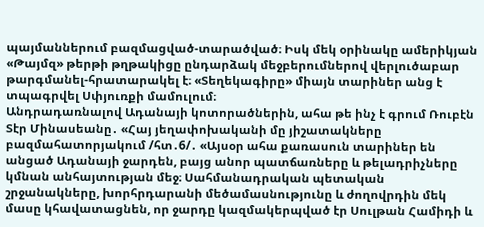պայմաններում բազմացված-տարածված։ Իսկ մեկ օրինակը ամերիկյան «Թայմզ» թերթի թղթակիցը ընդարձակ մեջբերումներով վերլուծաբար թարգմանել-հրատարակել է։ «Տեղեկագիրը» միայն տարիներ անց է տպագրվել Սփյուռքի մամուլում։
Անդրադառնալով Ադանայի կոտորածներին, ահա թե ինչ է գրում Ռուբէն Տէր Մինասեանը․ «Հայ յեղափոխականի մը յիշատակները բազմահատորյակում /հտ․6/․ «Այսօր ահա քառասուն տարիներ են անցած Ադանայի ջարդեն, բայց անոր պատճառները և թելադրիչները կմնան անհայտության մեջ։ Սահմանադրական պետական շրջանակները, խորհրդարանի մեծամասնությունը և ժողովրդին մեկ մասը կհավատացնեն, որ ջարդը կազմակերպված էր Սուլթան Համիդի և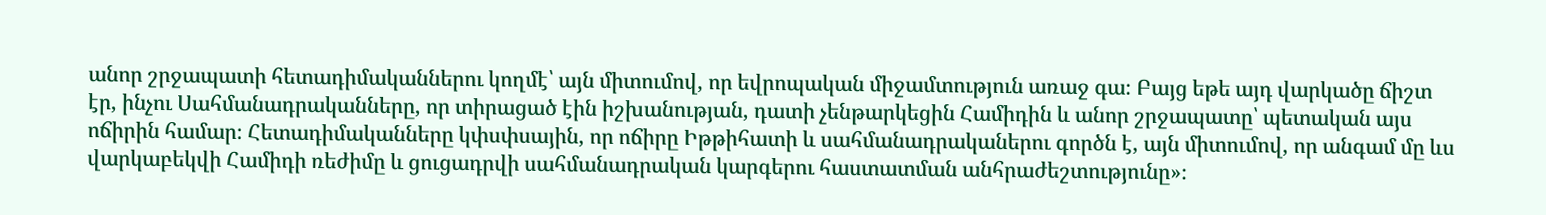անոր շրջապատի հետադիմականներու կողմէ՝ այն միտումով, որ եվրոպական միջամտություն առաջ գա։ Բայց եթե այդ վարկածը ճիշտ էր, ինչու Սահմանադրականները, որ տիրացած էին իշխանության, դատի չենթարկեցին Համիդին և անոր շրջապատը՝ պետական այս ոճիրին համար։ Հետադիմականները կփսփսային, որ ոճիրը Իթթիհատի և սահմանադրականերու գործն է, այն միտումով, որ անգամ մը ևս վարկաբեկվի Համիդի ռեժիմը և ցուցադրվի սահմանադրական կարգերու հաստատման անհրաժեշտությունը»։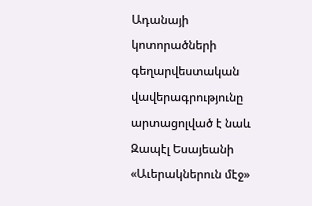Ադանայի կոտորածների գեղարվեստական վավերագրությունը արտացոլված է նաև Զապէլ Եսայեանի «Աւերակներուն մէջ»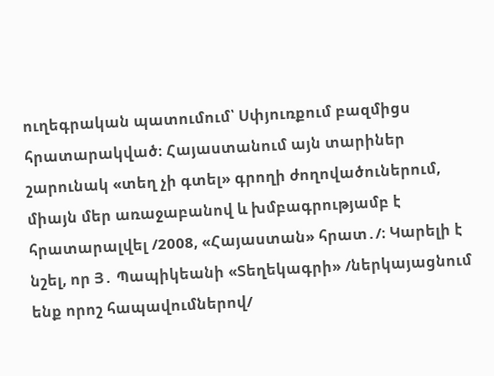ուղեգրական պատումում՝ Սփյուռքում բազմիցս հրատարակված։ Հայաստանում այն տարիներ շարունակ «տեղ չի գտել» գրողի ժողովածուներում, միայն մեր առաջաբանով և խմբագրությամբ է հրատարալվել /2008, «Հայաստան» հրատ․/։ Կարելի է նշել, որ Յ․ Պապիկեանի «Տեղեկագրի» /ներկայացնում ենք որոշ հապավումներով/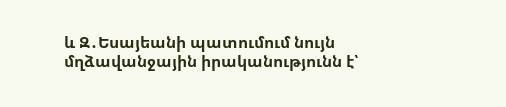և Զ․Եսայեանի պատումում նույն մղձավանջային իրականությունն է՝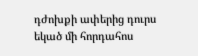դժոխքի ափերից դուրս եկած մի հորդահոս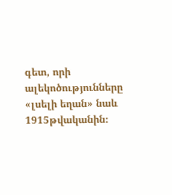գետ, որի ալեկոծությունները «լսելի եղան» նաև 1915թվականին։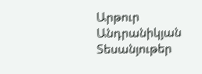Արթուր Անդրանիկյան
Տեսանյութեր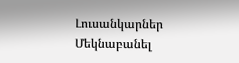Լուսանկարներ
Մեկնաբանել